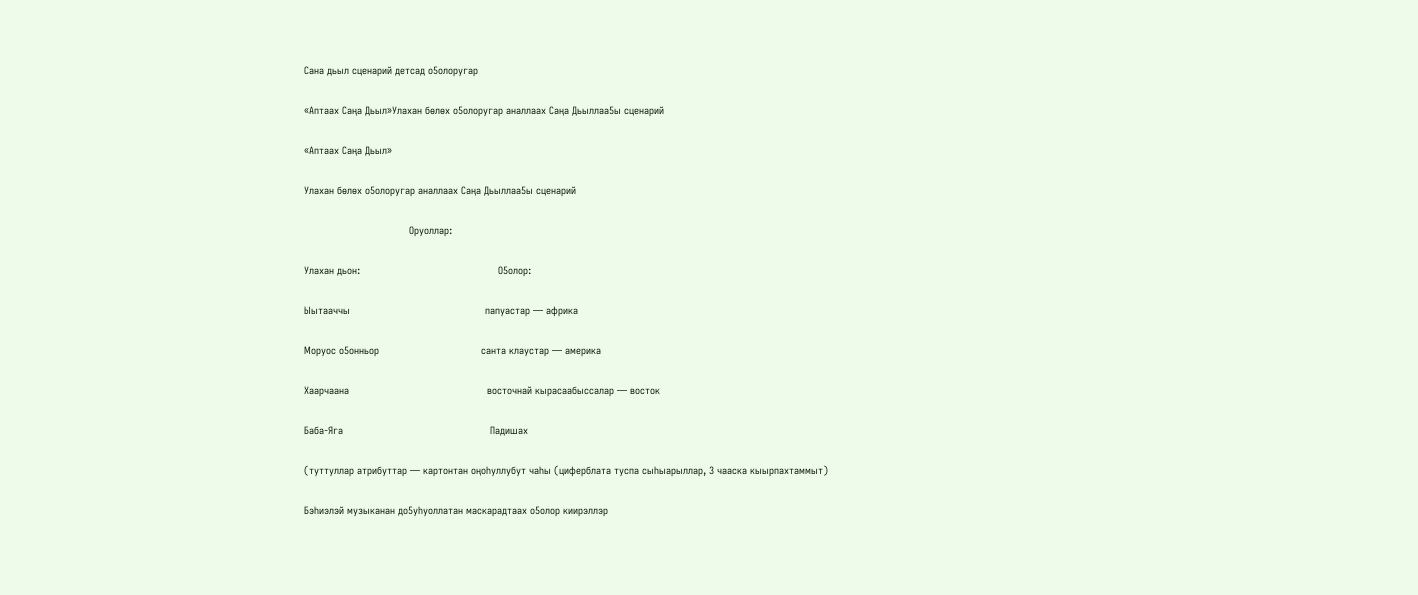Сана дьыл сценарий детсад о5олоругар

«Аптаах Саңа Дьыл»Улахан бөлөх о5олоругар аналлаах Саңа Дьыллаа5ы сценарий

«Аптаах Саңа Дьыл»

Улахан бөлөх о5олоругар аналлаах Саңа Дьыллаа5ы сценарий

                                   Оруоллар:

Улахан дьон:                                              О5олор:

Ыытааччы                                             папуастар — африка

Моруос о5онньор                                  санта клаустар — америка

Хаарчаана                                              восточнай кырасаабыссалар — восток

Баба-Яга                                                 Падишах

(туттуллар атрибуттар — картонтан оңоhуллубут чаhы (циферблата туспа сыhыарыллар, 3 чааска кыырпахтаммыт)

Бэhиэлэй музыканан до5уhуоллатан маскарадтаах о5олор киирэллэр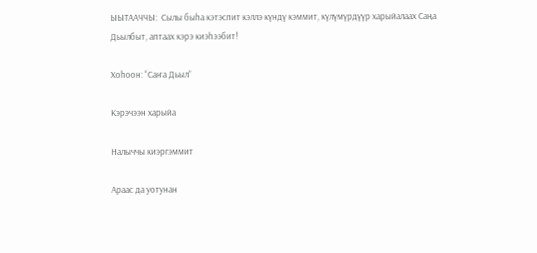ЫЫТААЧЧЫ:  Сылы быhа кэтэспит кэллэ күндү кэммит, күлүмүрдүүр харыйалаах Саңа      Дьылбыт, аптаах кэрэ киэhээбит!

Хоhоон: “Саҥа Дьыл”

Кэрэчээн харыйа

Налыччы киэргэммит

Араас да уотунан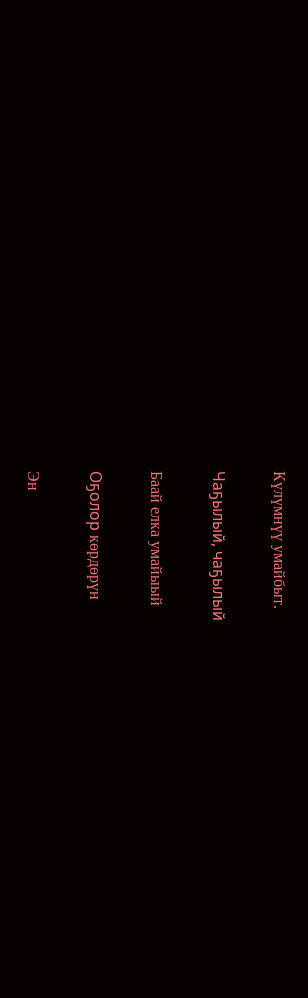Күлүмнүү умайбыт.

Чаҕылый, чаҕылый

Баай елка умайыый

Оҕолор көрдөрүн

Эн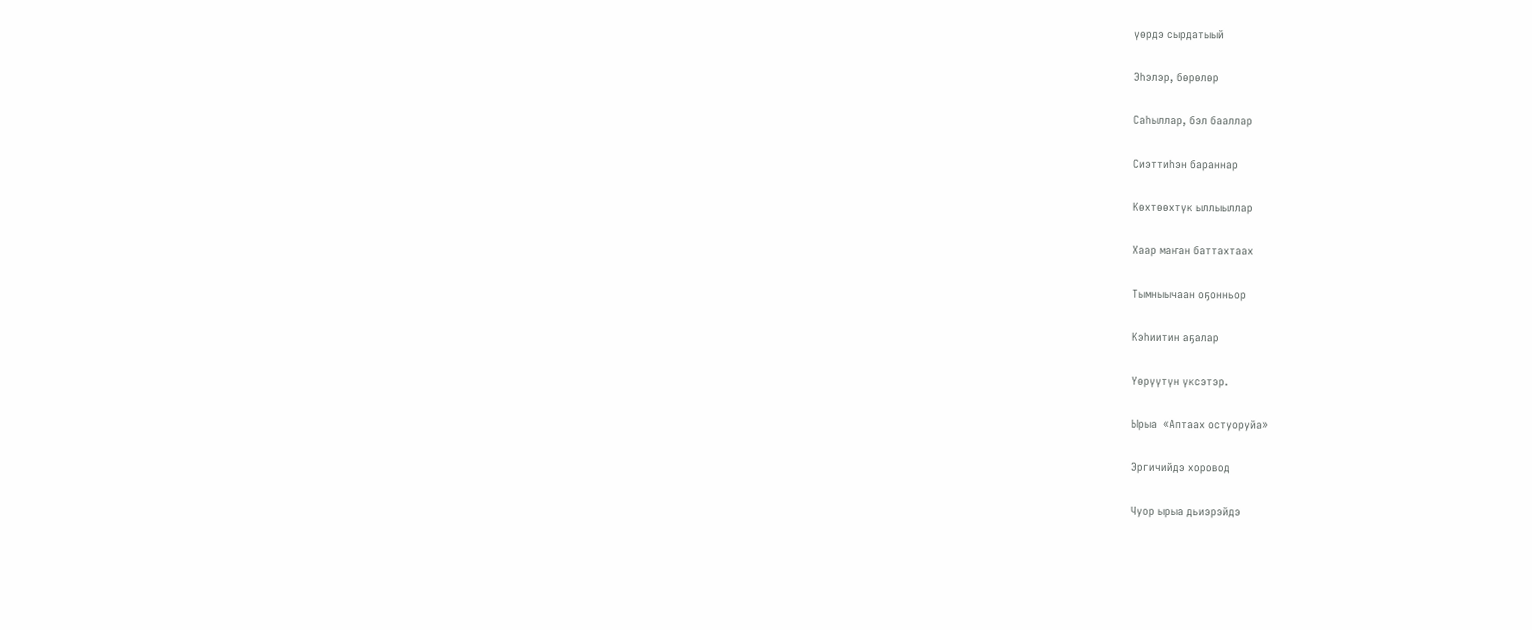үөрдэ сырдатыый

Эһэлэр, бөрөлөр

Саһыллар, бэл бааллар

Сиэттиһэн бараннар

Көхтөөхтүк ыллыыллар

Хаар маҥан баттахтаах

Тымныычаан оҕонньор

Кэһиитин аҕалар

Үөрүүтүн үксэтэр.

Ырыа  «Аптаах остуоруйа»

Эргичийдэ хоровод

Чуор ырыа дьиэрэйдэ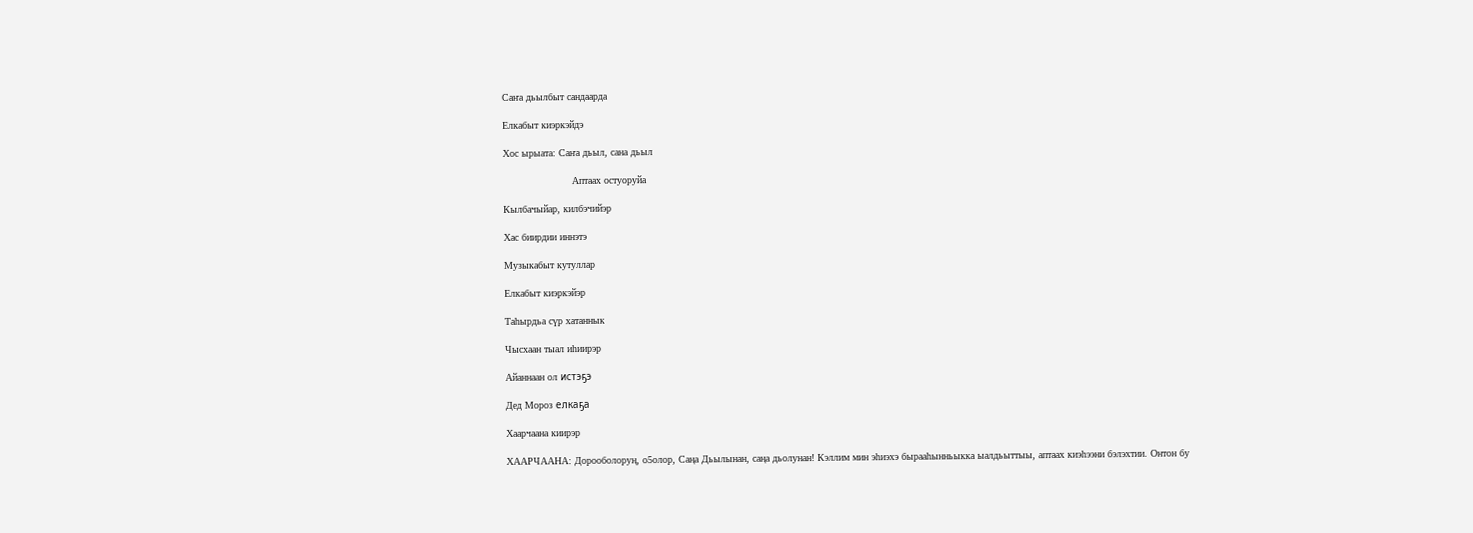Саҥа дьылбыт сандаарда

Елкабыт киэркэйдэ

Хос ырыата: Саҥа дьыл, сана дьыл

                       Аптаах остуоруйа

Кылбачыйар, килбэчийэр

Хас биирдии иннэтэ

Музыкабыт кутуллар

Елкабыт киэркэйэр

Таһырдьа сүр хатаннык

Чысхаан тыал иһиирэр

Айаннаан ол истэҕэ

Дед Мороз елкаҕа

Хаарчаана киирэр

ХААРЧААНА: Дорооболоруң, о5олор, Саңа Дьылынан, саңа дьолунан! Кэллим мин эhиэхэ бырааhынньыкка ыалдьыттыы, аптаах киэhээни бэлэхтии. Онтон бу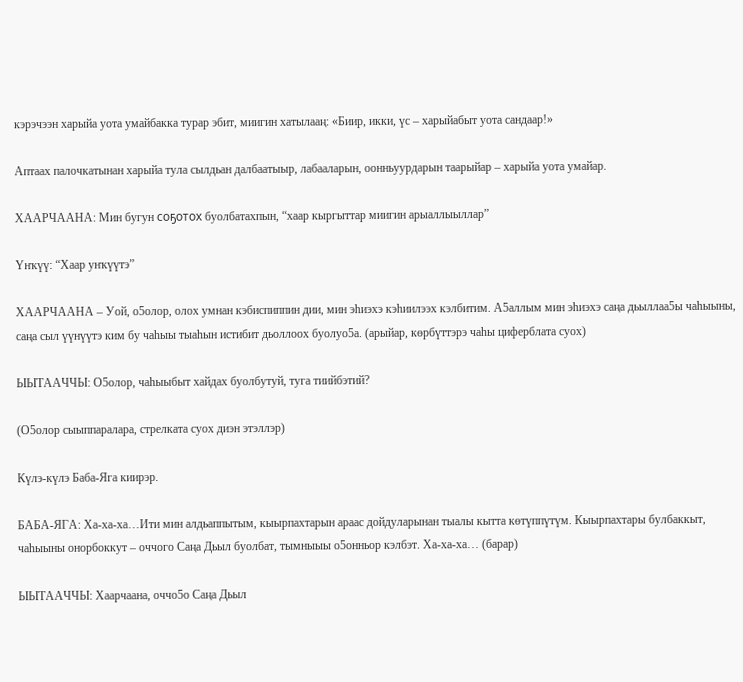кэрэчээн харыйа уота умайбакка турар эбит, миигин хатылааң: «Биир, икки, үс – харыйабыт уота сандаар!»

Аптаах палочкатынан харыйа тула сылдьан далбаатыыр, лабааларын, оонньуурдарын таарыйар – харыйа уота умайар.

ХААРЧААНА: Мин бугун соҕотох буолбатахпын, “хаар кыргыттар миигин арыаллыыллар”

Үҥкүү: “Хаар уҥкүүтэ”

ХААРЧААНА – Уой, о5олор, олох умнан кэбиспиппин дии, мин эhиэхэ кэhиилээх кэлбитим. А5аллым мин эhиэхэ саңа дьыллаа5ы чаhыыны, саңа сыл үүнүүтэ ким бу чаhыы тыаhын истибит дьоллоох буолуо5а. (арыйар, көрбүттэрэ чаhы циферблата суох)

ЫЫТААЧЧЫ: О5олор, чаhыыбыт хайдах буолбутуй, туга тиийбэтий?

(О5олор сыыппаралара, стрелката суох диэн этэллэр)

Күлэ-күлэ Баба-Яга киирэр.

БАБА-ЯГА: Ха-ха-ха…Ити мин алдьаппытым, кыырпахтарын араас дойдуларынан тыалы кытта көтүппүтүм. Кыырпахтары булбаккыт, чаhыыны онорбоккут – оччого Саңа Дьыл буолбат, тымныыы о5онньор кэлбэт. Ха-ха-ха… (барар)

ЫЫТААЧЧЫ: Хаарчаана, оччо5о Саңа Дьыл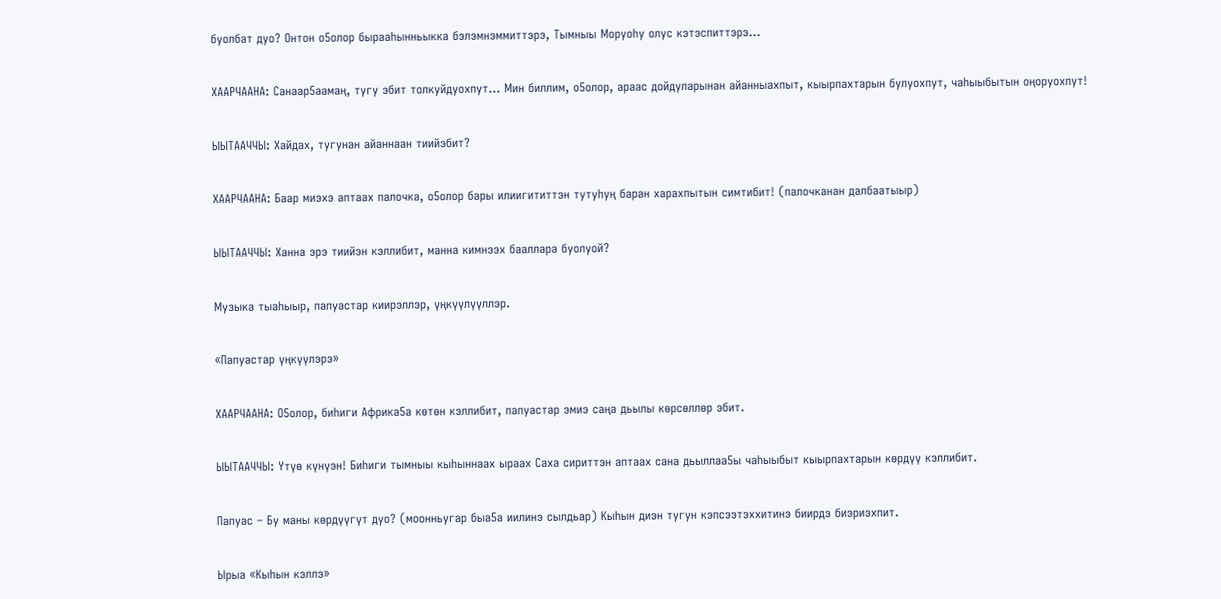буолбат дуо? Онтон о5олор бырааhынньыкка бэлэмнэммиттэрэ, Тымныы Моруоhу олус кэтэспиттэрэ…

ХААРЧААНА: Санаар5аамаң, тугу эбит толкуйдуохпут… Мин биллим, о5олор, араас дойдуларынан айанныахпыт, кыырпахтарын булуохпут, чаhыыбытын оңоруохпут!

ЫЫТААЧЧЫ: Хайдах, тугунан айаннаан тиийэбит?

ХААРЧААНА: Баар миэхэ аптаах палочка, о5олор бары илиигититтэн тутуhуң баран харахпытын симтибит! (палочканан далбаатыыр)

ЫЫТААЧЧЫ: Ханна эрэ тиийэн кэллибит, манна кимнээх бааллара буолуой?

Музыка тыаhыыр, папуастар киирэллэр, үңкүүлүүллэр.

«Папуастар үңкүүлэрэ»

ХААРЧААНА: О5олор, биhиги Африка5а көтөн кэллибит, папуастар эмиэ саңа дьылы көрсөллөр эбит.

ЫЫТААЧЧЫ: Үтүө күнүэн! Биhиги тымныы кыhыннаах ыраах Саха сириттэн аптаах сана дьыллаа5ы чаhыыбыт кыырпахтарын көрдүү кэллибит.

Папуас – Бу маны көрдүүгүт дуо? (моонньугар быа5а иилинэ сылдьар) Кыhын диэн тугун кэпсээтэххитинэ биирдэ биэриэхпит.

Ырыа «Кыһын кэллэ»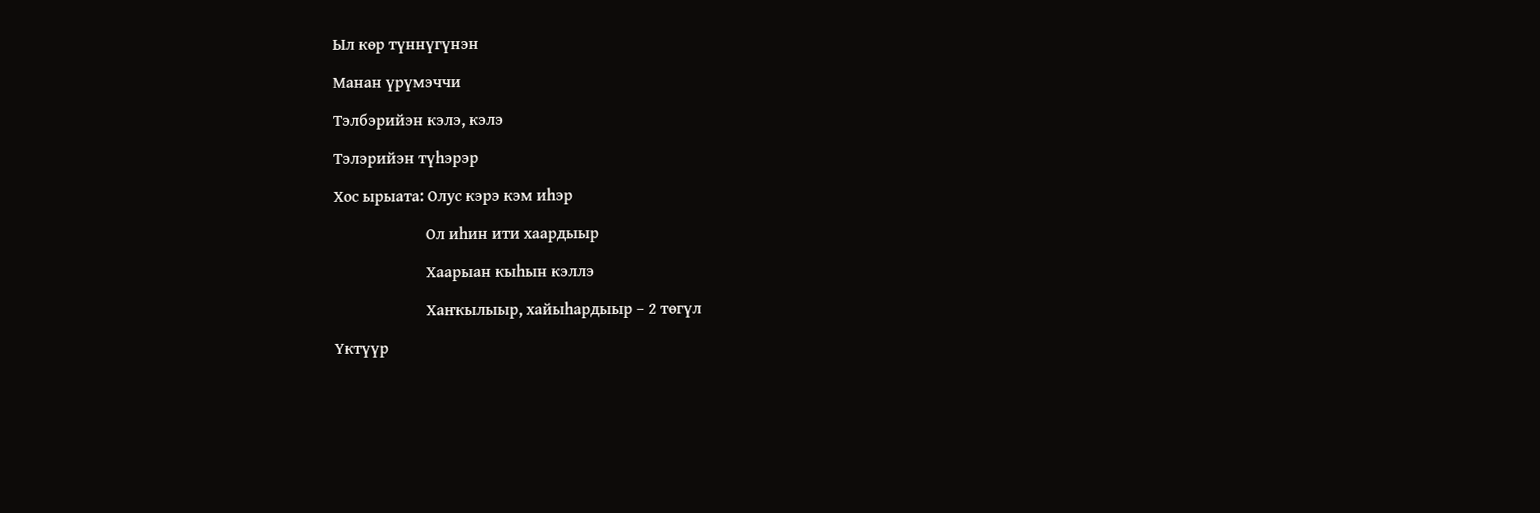Ыл көр түннүгүнэн

Манан үрүмэччи

Тэлбэрийэн кэлэ, кэлэ

Тэлэрийэн түһэрэр

Хос ырыата: Олус кэрэ кэм иһэр

                       Ол иһин ити хаардыыр

                       Хаарыан кыһын кэллэ

                       Хаҥкылыыр, хайыһардыыр – 2 төгүл

Үктүүр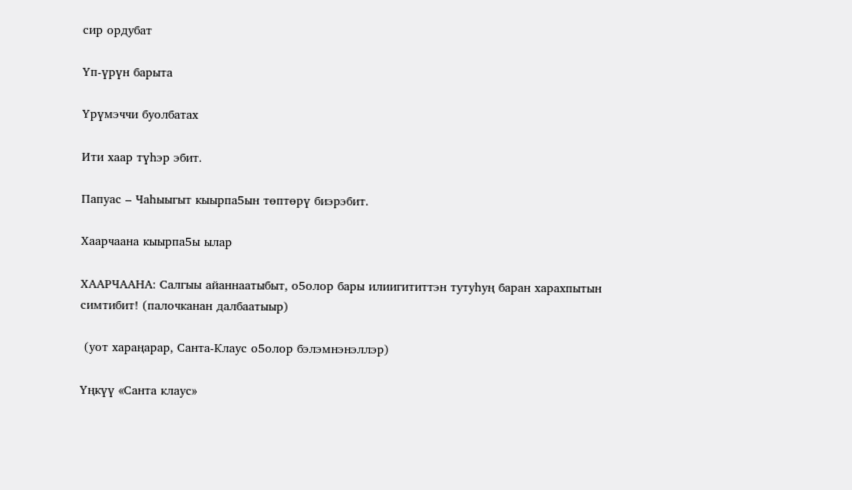сир ордубат

Үп-үрүн барыта

Үрүмэччи буолбатах

Ити хаар түһэр эбит.

Папуас – Чаhыыгыт кыырпа5ын төптөрү биэрэбит.

Хаарчаана кыырпа5ы ылар

ХААРЧААНА: Салгыы айаннаатыбыт, о5олор бары илиигититтэн тутуhуң баран харахпытын симтибит! (палочканан далбаатыыр)

 (уот хараңарар, Санта-Клаус о5олор бэлэмнэнэллэр)

Үңкүү «Санта клаус»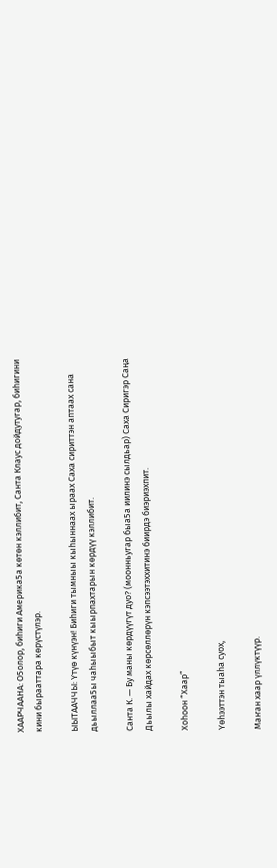ХААРЧААНА: О5олор, биhиги Америка5а көтөн кэллибит, Санта Клаус дойдутугар, биhигини кини бырааттара көрүстүлэр.

ЫЫТААЧЧЫ: Үтүө күнүэн! Биhиги тымныы кыhыннаах ыраах Саха сириттэн аптаах сана дьыллаа5ы чаhыыбыт кыырпахтарын көрдүү кэллибит.

Санта К. — Бу маны көрдүүгүт дуо? (моонньугар быа5а иилинэ сылдьар) Саха Сиригэр Саңа Дьылы хайдах көрсөллөрүн кэпсээтэххитинэ биирдэ биэриэхпит.

Хоhоон “Хаар”

Үөһээттэн тыаһа суох,

Маҥан хаар үллүктүүр.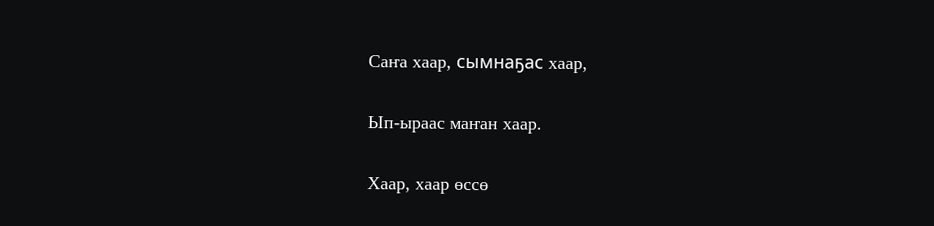Саҥа хаар, сымнаҕас хаар,

Ып-ыраас маҥан хаар.

Хаар, хаар өссө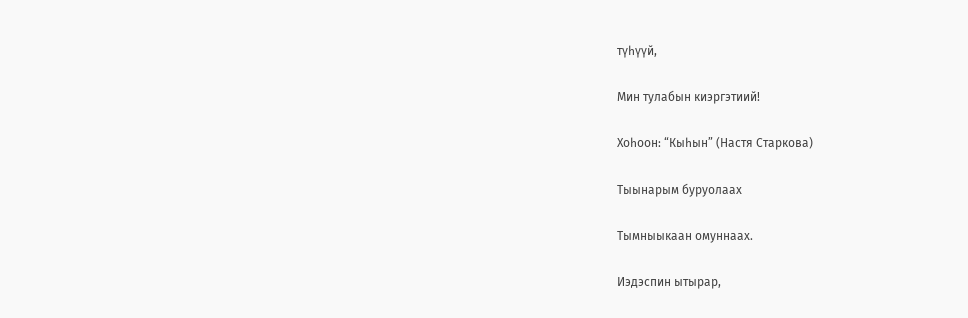түһүүй,

Мин тулабын киэргэтиий!

Хоһоон: “Кыһын” (Настя Старкова)

Тыынарым буруолаах

Тымныыкаан омуннаах.

Иэдэспин ытырар,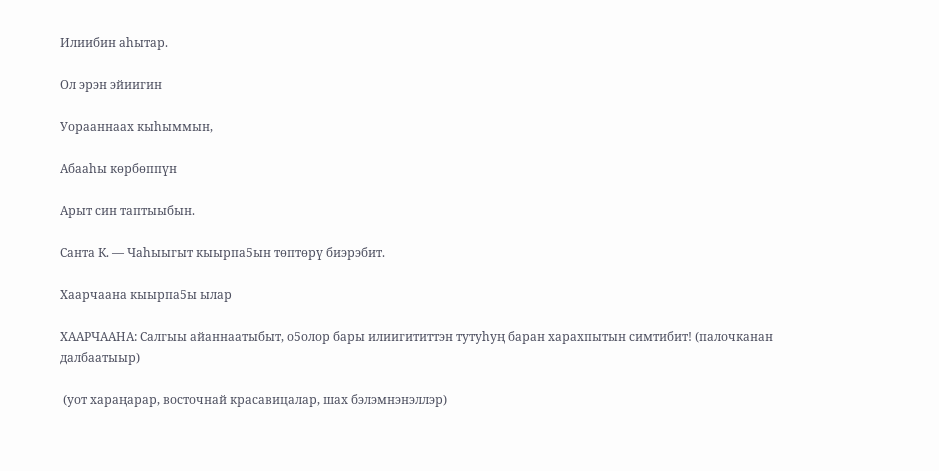Илиибин аһытар.

Ол эрэн эйиигин

Уорааннаах кыһыммын,

Абааһы көрбөппүн

Арыт син таптыыбын.

Санта К. — Чаhыыгыт кыырпа5ын төптөрү биэрэбит.

Хаарчаана кыырпа5ы ылар

ХААРЧААНА: Салгыы айаннаатыбыт, о5олор бары илиигититтэн тутуhуң баран харахпытын симтибит! (палочканан далбаатыыр)

 (уот хараңарар, восточнай красавицалар, шах бэлэмнэнэллэр)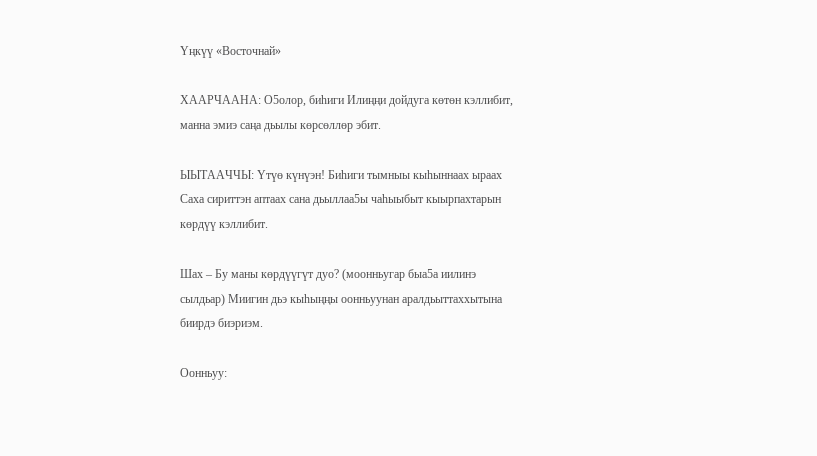Үңкүү «Восточнай»

ХААРЧААНА: О5олор, биhиги Илиңңи дойдуга көтөн кэллибит, манна эмиэ саңа дьылы көрсөллөр эбит.

ЫЫТААЧЧЫ: Үтүө күнүэн! Биhиги тымныы кыhыннаах ыраах Саха сириттэн аптаах сана дьыллаа5ы чаhыыбыт кыырпахтарын көрдүү кэллибит.

Шах – Бу маны көрдүүгүт дуо? (моонньугар быа5а иилинэ сылдьар) Миигин дьэ кыhыңңы оонньуунан аралдьыттаххытына биирдэ биэриэм.

Оонньуу: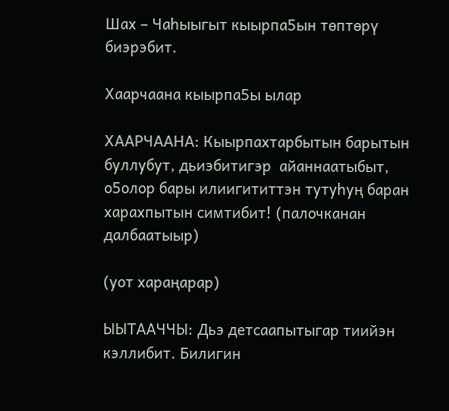Шах – Чаhыыгыт кыырпа5ын төптөрү биэрэбит.

Хаарчаана кыырпа5ы ылар

ХААРЧААНА: Кыырпахтарбытын барытын буллубут, дьиэбитигэр  айаннаатыбыт, о5олор бары илиигититтэн тутуhуң баран харахпытын симтибит! (палочканан далбаатыыр)

(уот хараңарар)

ЫЫТААЧЧЫ: Дьэ детсаапытыгар тиийэн кэллибит. Билигин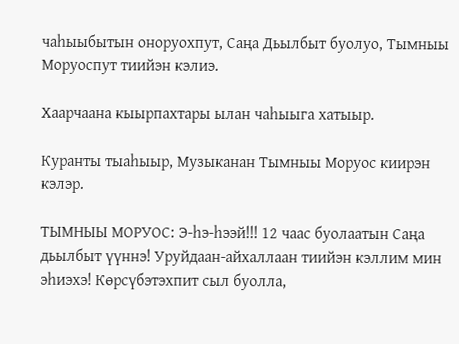чаhыыбытын оноруохпут, Саңа Дьылбыт буолуо, Тымныы Моруоспут тиийэн кэлиэ.

Хаарчаана кыырпахтары ылан чаhыыга хатыыр.

Куранты тыаhыыр, Музыканан Тымныы Моруос киирэн кэлэр.

ТЫМНЫЫ МОРУОС: Э-һэ-һээй!!! 12 чаас буолаатын Саңа дьылбыт үүннэ! Уруйдаан-айхаллаан тиийэн кэллим мин эhиэхэ! Көрсүбэтэхпит сыл буолла,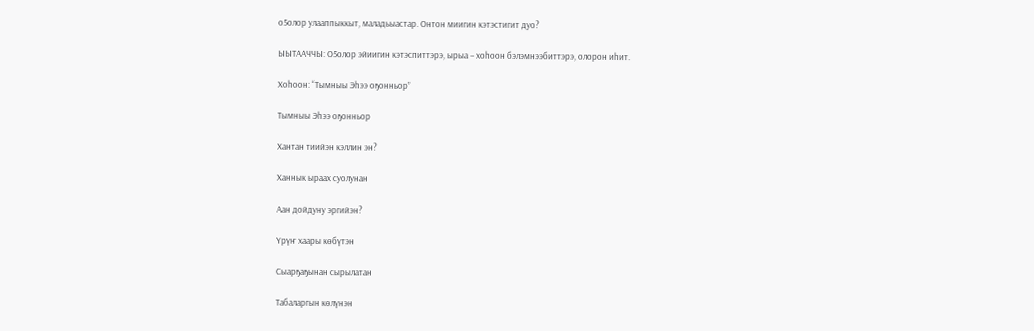о5олор улааппыккыт, маладьыастар. Онтон миигин кэтэстигит дуо?

ЫЫТААЧЧЫ: О5олор эйиигин кэтэспиттэрэ, ырыа – хоhоон бэлэмнээбиттэрэ, олорон иhит.

Хоhоон: “Тымныы Эһээ оҕонньор”

Тымныы Эһээ оҕонньор

Хантан тиийэн кэллин эн?

Ханнык ыраах суолунан

Аан дойдуну эргийэн?

Үрүҥ хаары көбүтэн

Сыарҕаҕынан сырылатан

Табаларгын көлүнэн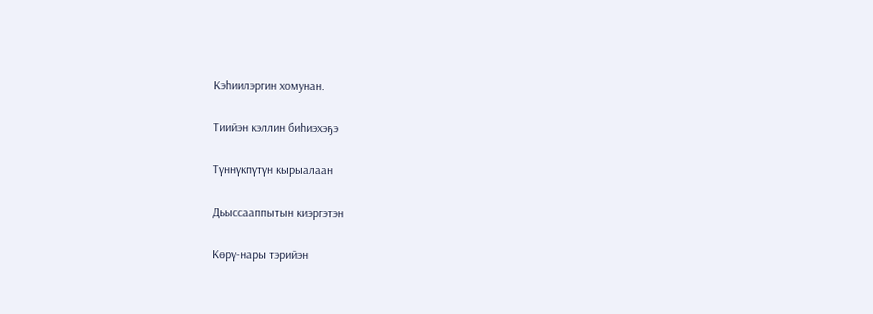Кэһиилэргин хомунан.

Тиийэн кэллин биһиэхэҕэ

Түннүкпүтүн кырыалаан

Дьыссааппытын киэргэтэн

Көрү-нары тэрийэн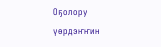Оҕолору үөрдэҥҥин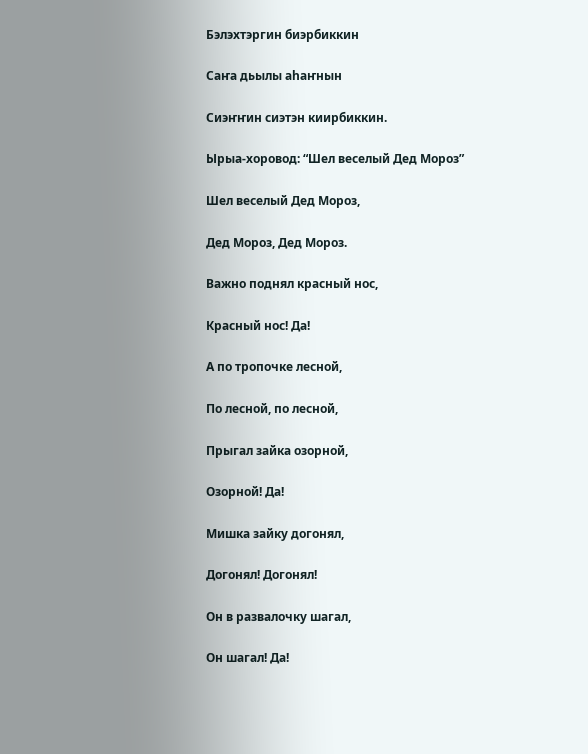Бэлэхтэргин биэрбиккин

Саҥа дьылы аһаҥнын

Сиэҥҥин сиэтэн киирбиккин.

Ырыа-хоровод: “Шел веселый Дед Мороз”

Шел веселый Дед Мороз,

Дед Мороз, Дед Мороз.

Важно поднял красный нос,

Красный нос! Да!

А по тропочке лесной,

По лесной, по лесной,

Прыгал зайка озорной,

Озорной! Да!

Мишка зайку догонял,

Догонял! Догонял!

Он в развалочку шагал,

Он шагал! Да!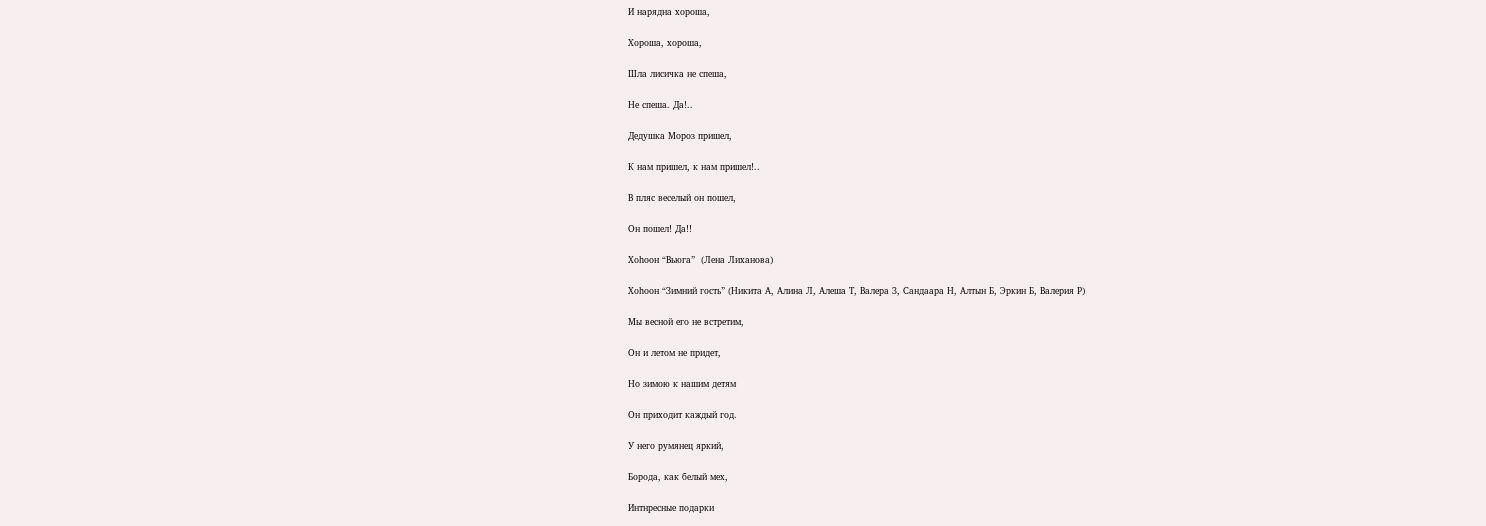И нарядна хороша,

Хороша, хороша,

Шла лисичка не спеша,

Не спеша. Да!..

Дедушка Мороз пришел,

К нам пришел, к нам пришел!..

В пляс веселый он пошел,

Он пошел! Да!!

Хоһоон “Вьюга”  (Лена Лиханова)

Хоһоон “Зимний гость” (Никита А, Алина Л, Алеша Т, Валера З, Сандаара Н, Алтын Б, Эркин Б, Валерия Р)

Мы весной его не встретим,

Он и летом не придет,

Но зимою к нашим детям

Он приходит каждый год.

У него румянец яркий,

Борода, как белый мех,

Интнресные подарки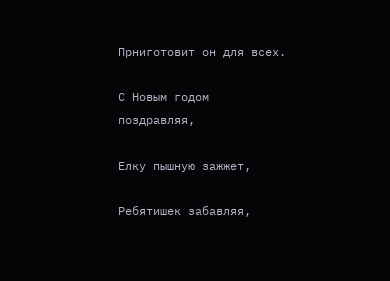Прниготовит он для всех.

С Новым годом поздравляя,

Елку пышную зажжет,

Ребятишек забавляя,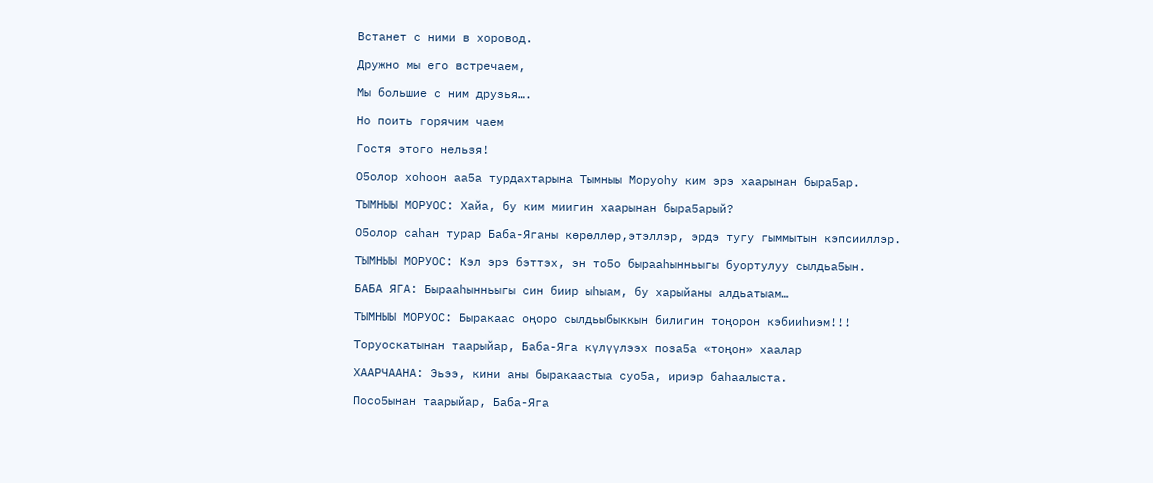Встанет с ними в хоровод.

Дружно мы его встречаем,

Мы большие с ним друзья….

Но поить горячим чаем

Гостя этого нельзя!

О5олор хоhоон аа5а турдахтарына Тымныы Моруоhу ким эрэ хаарынан быра5ар.

ТЫМНЫЫ МОРУОС: Хайа, бу ким миигин хаарынан быра5арый?

О5олор саhан турар Баба-Яганы көрөллөр,этэллэр, эрдэ тугу гыммытын кэпсииллэр.

ТЫМНЫЫ МОРУОС: Кэл эрэ бэттэх, эн то5о бырааhынньыгы буортулуу сылдьа5ын.

БАБА ЯГА: Бырааhынньыгы син биир ыhыам, бу харыйаны алдьатыам…

ТЫМНЫЫ МОРУОС: Быракаас оңоро сылдьыбыккын билигин тоңорон кэбииhиэм!!!

Торуоскатынан таарыйар, Баба-Яга күлүүлээх поза5а «тоңон» хаалар

ХААРЧААНА: Эьээ, кини аны быракаастыа суо5а, ириэр баhаалыста.

Посо5ынан таарыйар, Баба-Яга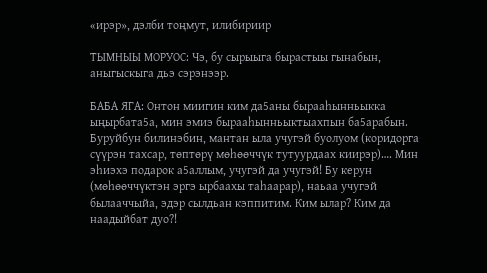«ирэр», дэлби тоңмут, илибириир

ТЫМНЫЫ МОРУОС: Чэ, бу сырыыга бырастыы гынабын, аныгыскыга дьэ сэрэнээр.

БАБА ЯГА: Онтон миигин ким да5аны бырааhынньыкка ыңырбата5а, мин эмиэ бырааhынньыктыахпын ба5арабын. Буруйбун билинэбин, мантан ыла учугэй буолуом (коридорга сүүрэн тахсар, төптөрү мөһөөччүк тутуурдаах киирэр)…. Мин эhиэхэ подарок а5аллым, учугэй да учугэй! Бу керун (мөһөөччүктэн эргэ ырбаахы таhаарар), наьаа учугэй былааччыйа, эдэр сылдьан кэппитим. Ким ылар? Ким да наадыйбат дуо?!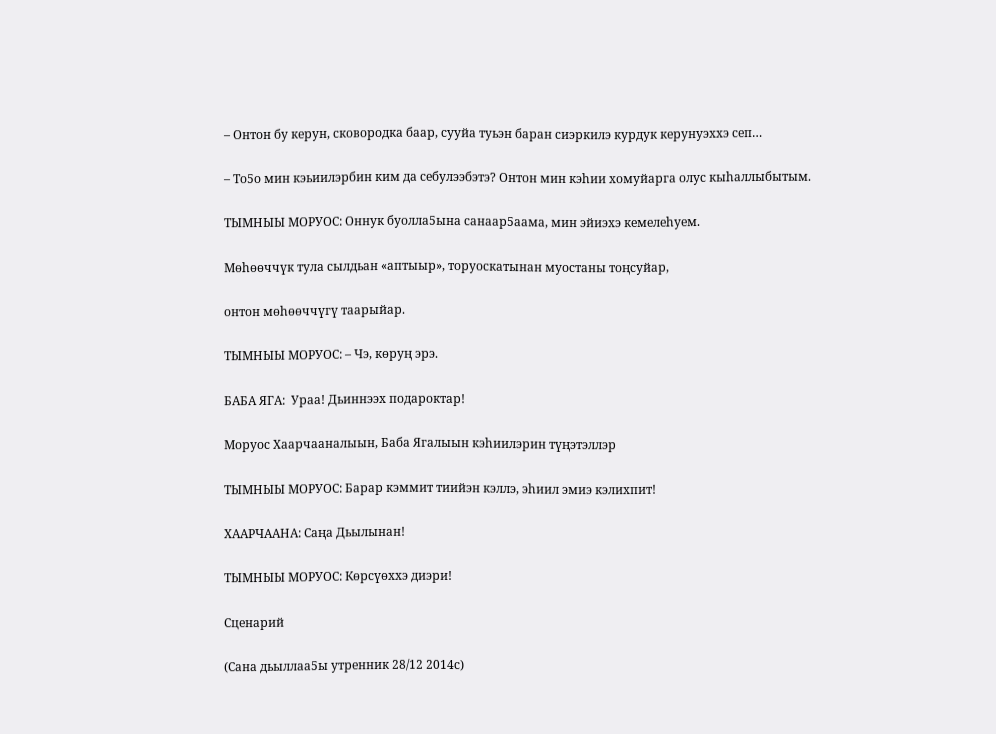– Онтон бу керун, сковородка баар, сууйа туьэн баран сиэркилэ курдук керунуэххэ сеп…

– То5о мин кэьиилэрбин ким да себулээбэтэ? Онтон мин кэhии хомуйарга олус кыhаллыбытым.

ТЫМНЫЫ МОРУОС: Оннук буолла5ына санаар5аама, мин эйиэхэ кемелеhуем.

Мөһөөччүк тула сылдьан «аптыыр», торуоскатынан муостаны тоңсуйар,

онтон мөһөөччүгү таарыйар.

ТЫМНЫЫ МОРУОС: – Чэ, көруң эрэ.

БАБА ЯГА:  Ураа! Дьиннээх подароктар!

Моруос Хаарчааналыын, Баба Ягалыын кэhиилэрин түңэтэллэр

ТЫМНЫЫ МОРУОС: Барар кэммит тиийэн кэллэ, эhиил эмиэ кэлихпит!

ХААРЧААНА: Саңа Дьылынан!

ТЫМНЫЫ МОРУОС: Көрсүөххэ диэри!

Сценарий

(Сана дьыллаа5ы утренник 28/12 2014с)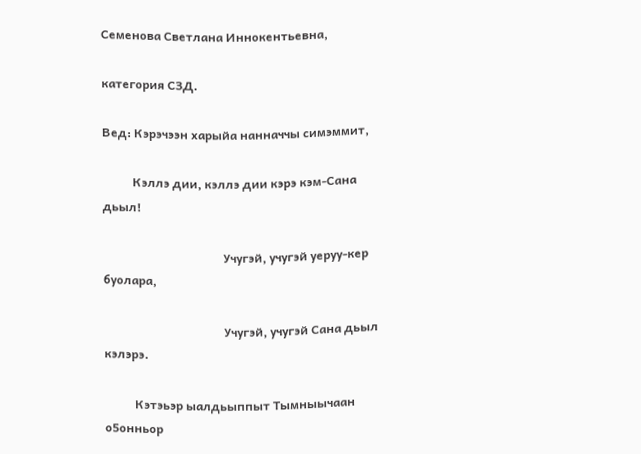Семенова Светлана Иннокентьевна,

категория СЗД.

Вед: Кэрэчээн харыйа нанначчы симэммит,

          Кэллэ дии, кэллэ дии кэрэ кэм-Сана дьыл!

                                        Учугэй, учугэй уеруу-кер буолара,

                                        Учугэй, учугэй Сана дьыл кэлэрэ.

          Кэтэьэр ыалдьыппыт Тымныычаан о5онньор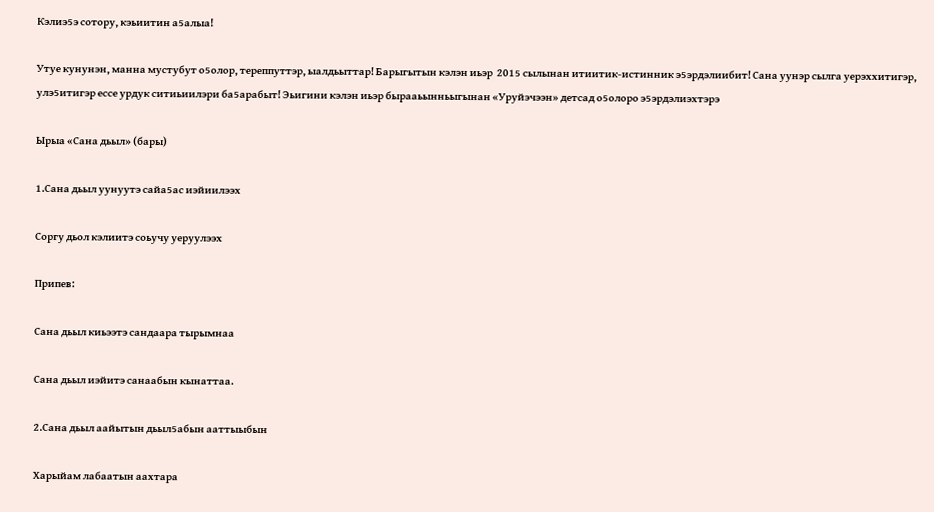Кэлиэ5э сотору, кэьиитин а5алыа!

Утуе кунунэн, манна мустубут о5олор, тереппуттэр, ыалдьыттар! Барыгытын кэлэн иьэр  2015 сылынан итиитик-истинник э5эрдэлиибит! Сана уунэр сылга уерэххитигэр, улэ5итигэр ессе урдук ситиьиилэри ба5арабыт! Эьигини кэлэн иьэр бырааьынньыгынан «Уруйэчээн» детсад о5олоро э5эрдэлиэхтэрэ

Ырыа «Сана дьыл» (бары)

1.Сана дьыл уунуутэ сайа5ас иэйиилээх

Соргу дьол кэлиитэ соьучу уеруулээх

Припев:

Сана дьыл киьээтэ сандаара тырымнаа

Сана дьыл иэйитэ санаабын кынаттаа.

2.Сана дьыл аайытын дьыл5абын ааттыыбын

Харыйам лабаатын аахтара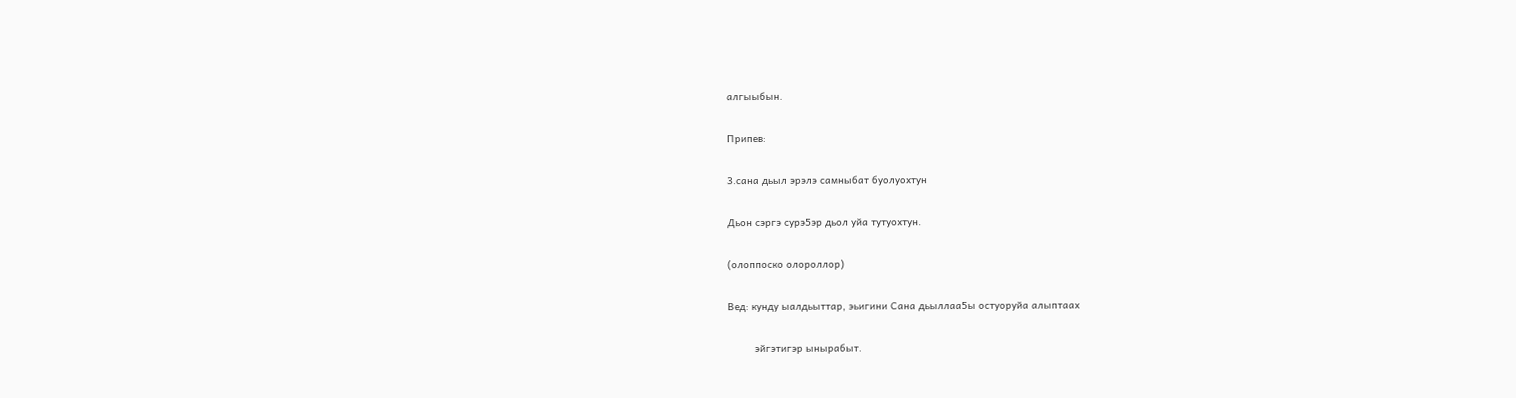алгыыбын.

Припев:

3.сана дьыл эрэлэ самныбат буолуохтун

Дьон сэргэ сурэ5эр дьол уйа тутуохтун.

(олоппоско олороллор)

Вед: кунду ыалдьыттар, эьигини Сана дьыллаа5ы остуоруйа алыптаах

         эйгэтигэр ынырабыт.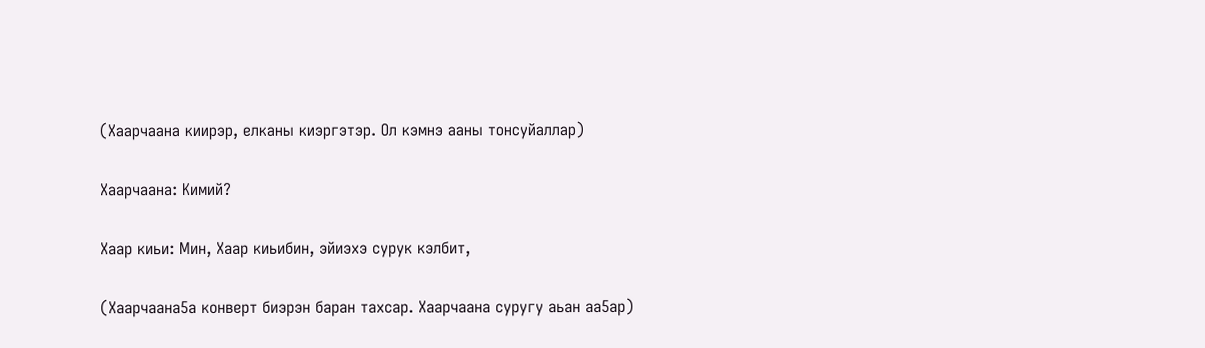(Хаарчаана киирэр, елканы киэргэтэр. Ол кэмнэ ааны тонсуйаллар)

Хаарчаана: Кимий?

Хаар киьи: Мин, Хаар киьибин, эйиэхэ сурук кэлбит,

(Хаарчаана5а конверт биэрэн баран тахсар. Хаарчаана суругу аьан аа5ар)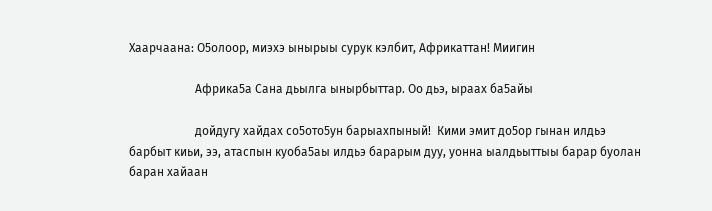Хаарчаана: О5олоор, миэхэ ынырыы сурук кэлбит, Африкаттан! Миигин

                      Африка5а Сана дьылга ынырбыттар. Оо дьэ, ыраах ба5айы

                      дойдугу хайдах со5ото5ун барыахпыный!  Кими эмит до5ор гынан илдьэ барбыт киьи, ээ, атаспын куоба5аы илдьэ барарым дуу, уонна ыалдьыттыы барар буолан баран хайаан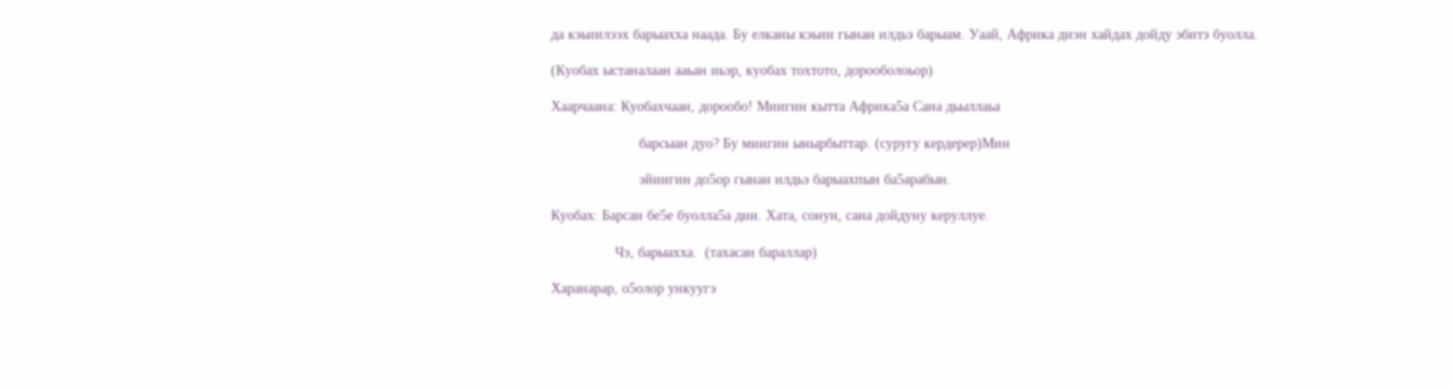да кэьиилээх барыахха наада. Бу елканы кэьии гынан илдьэ барыам. Уаай, Африка диэн хайдах дойду эбитэ буолла.

(Куобах ыстаналаан ааьан иьэр, куобах тохтото, дорооболоьор)

Хаарчаана: Куобахчаан, дорообо! Миигин кытта Африка5а Сана дьыллаьа

                      барсыан дуо? Бу миигин ынырбыттар. (суругу кердерер)Мин

                      эйиигин до5ор гынан илдьэ барыахпын ба5арабын.

Куобах: Барсан бе5е буолла5а дии. Хата, сонун, сана дойдуну керуллуе.

                Чэ, барыахха.  (тахасан бараллар)

Харанарар, о5олор ункуугэ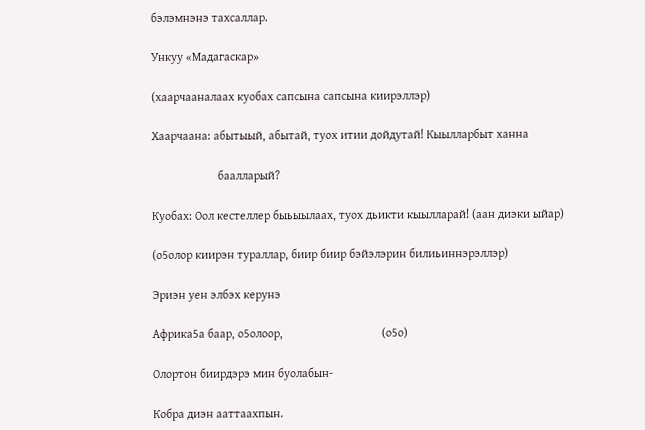бэлэмнэнэ тахсаллар.

Ункуу «Мадагаскар»

(хаарчааналаах куобах сапсына сапсына киирэллэр)

Хаарчаана: абытыый, абытай, туох итии дойдутай! Кыылларбыт ханна

                      баалларый?

Куобах: Оол кестеллер быьыылаах, туох дьикти кыылларай! (аан диэки ыйар)

(о5олор киирэн тураллар, биир биир бэйэлэрин билиьиннэрэллэр)

Эриэн уен элбэх керунэ

Африка5а баар, о5олоор,                                 (о5о)

Олортон биирдэрэ мин буолабын-

Кобра диэн ааттаахпын.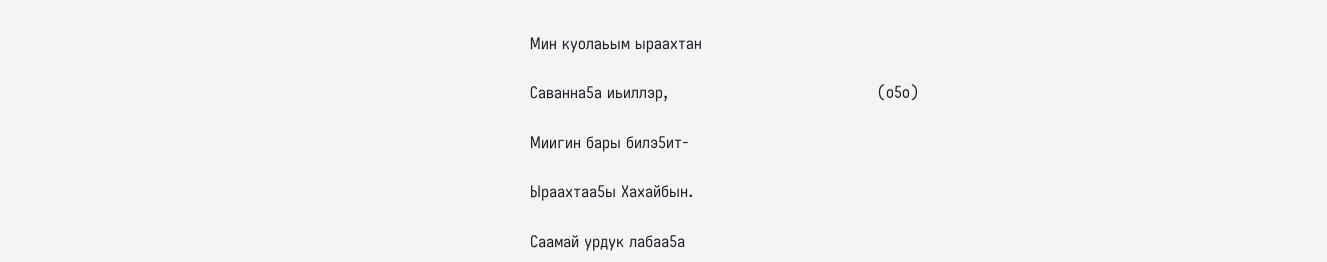Мин куолаьым ыраахтан

Саванна5а иьиллэр,                                          (о5о)

Миигин бары билэ5ит-

Ыраахтаа5ы Хахайбын.

Саамай урдук лабаа5а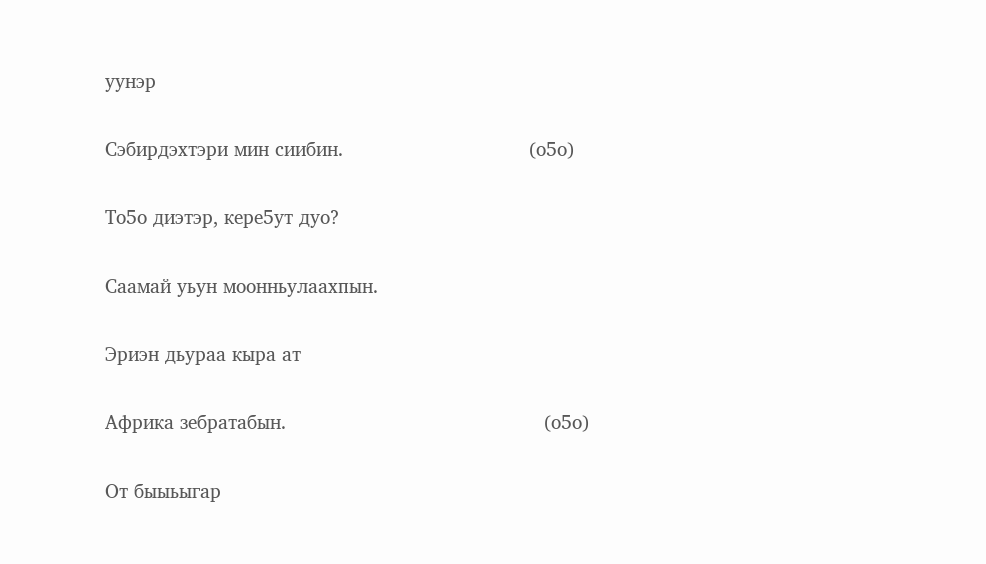уунэр

Сэбирдэхтэри мин сиибин.                               (о5о)

То5о диэтэр, кере5ут дуо?

Саамай уьун моонньулаахпын.

Эриэн дьураа кыра ат

Африка зебратабын.                                           (о5о)

От быыьыгар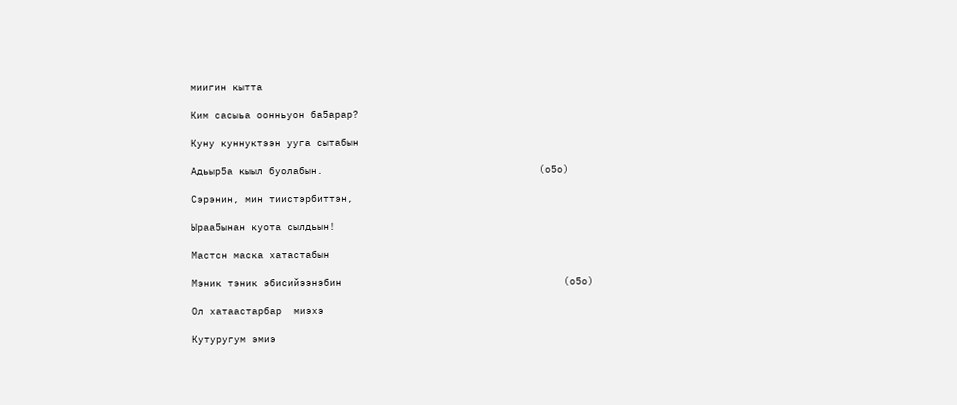миигин кытта

Ким сасыьа оонньуон ба5арар?

Куну куннуктээн ууга сытабын

Адьыр5а кыыл буолабын.                                    (о5о)

Сэрэнин, мин тиистэрбиттэн,

Ыраа5ынан куота сылдьын!

Мастсн маска хатастабын

Мэник тэник эбисийээнэбин                                     (о5о)

Ол хатаастарбар  миэхэ

Кутуругум эмиэ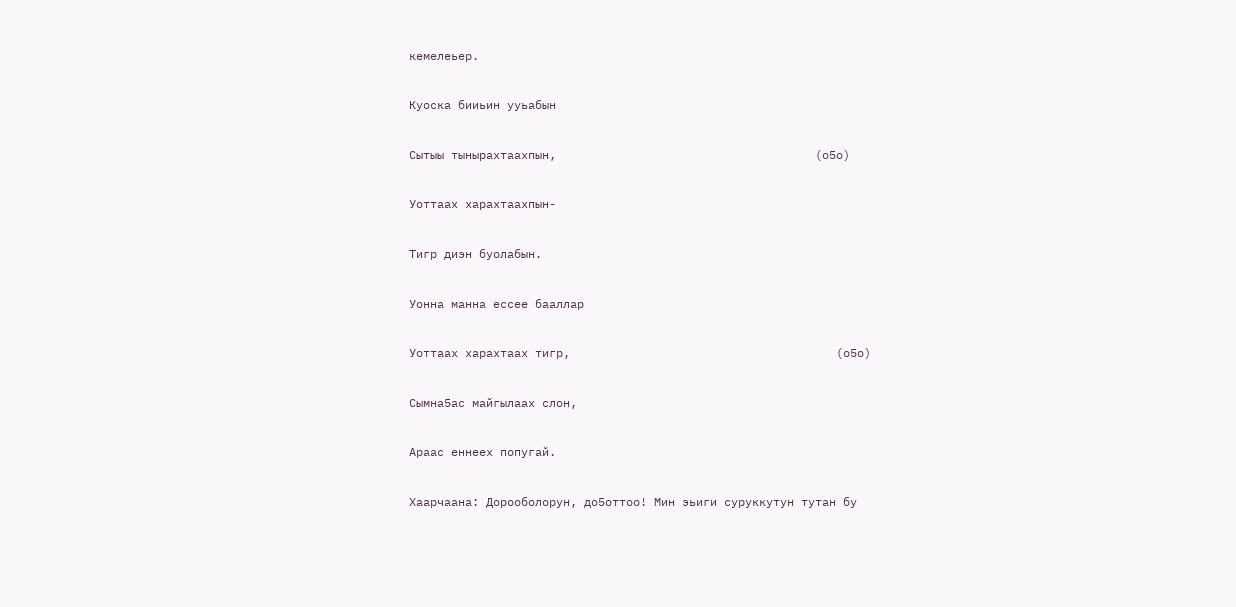кемелеьер.

Куоска бииьин ууьабын

Сытыы тынырахтаахпын,                                     (о5о)

Уоттаах харахтаахпын-

Тигр диэн буолабын.

Уонна манна ессее бааллар

Уоттаах харахтаах тигр,                                      (о5о)

Сымна5ас майгылаах слон,

Араас еннеех попугай.

Хаарчаана: Дорооболорун, до5оттоо! Мин эьиги суруккутун тутан бу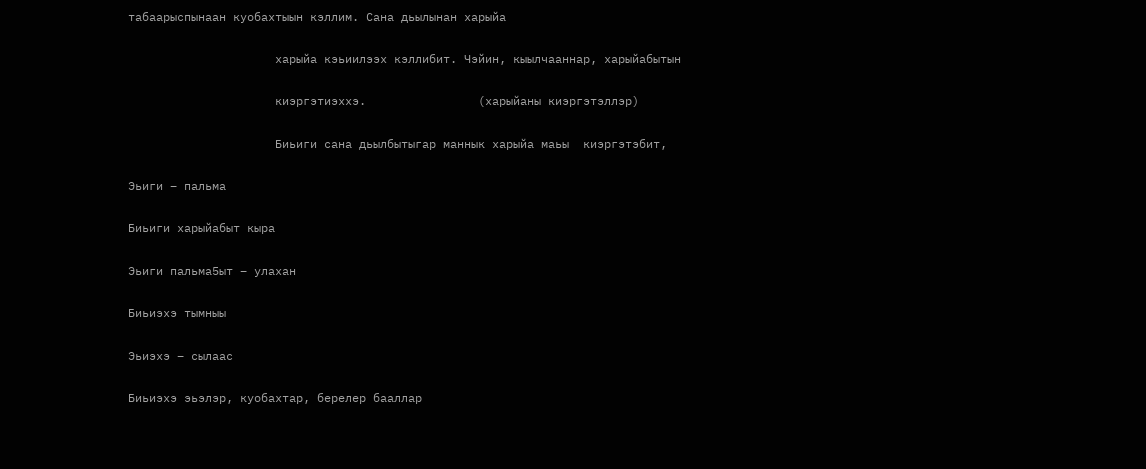табаарыспынаан куобахтыын кэллим. Сана дьылынан харыйа

                     харыйа кэьиилээх кэллибит. Чэйин, кыылчааннар, харыйабытын

                     киэргэтиэххэ.                (харыйаны киэргэтэллэр)

                     Биьиги сана дьылбытыгар маннык харыйа маьы  киэргэтэбит,

Эьиги – пальма

Биьиги харыйабыт кыра

Эьиги пальма5ыт – улахан

Биьиэхэ тымныы

Эьиэхэ – сылаас

Биьиэхэ эьэлэр, куобахтар, берелер бааллар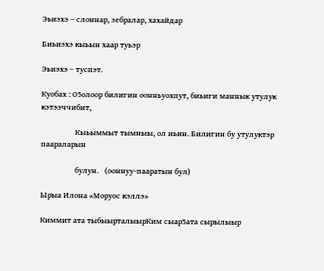Эьиэхэ – слоннар, зебралар, хахайдар

Биьиэхэ кыьын хаар туьэр

Эьиэхэ – туспэт.

Куобах : О5олоор билигин оонньуохпут, биьиги маннык утулук кэтээччибит,

                 Кыьыммыт тымныы, ол иьин. Билигин бу утулуктэр паараларын

                 булун.   (ооннуу-пааратын бул)

Ырыа Илона «Моруос кэллэ»

Киммит ата тыбыырталыырКим сыар5ата сырылыыр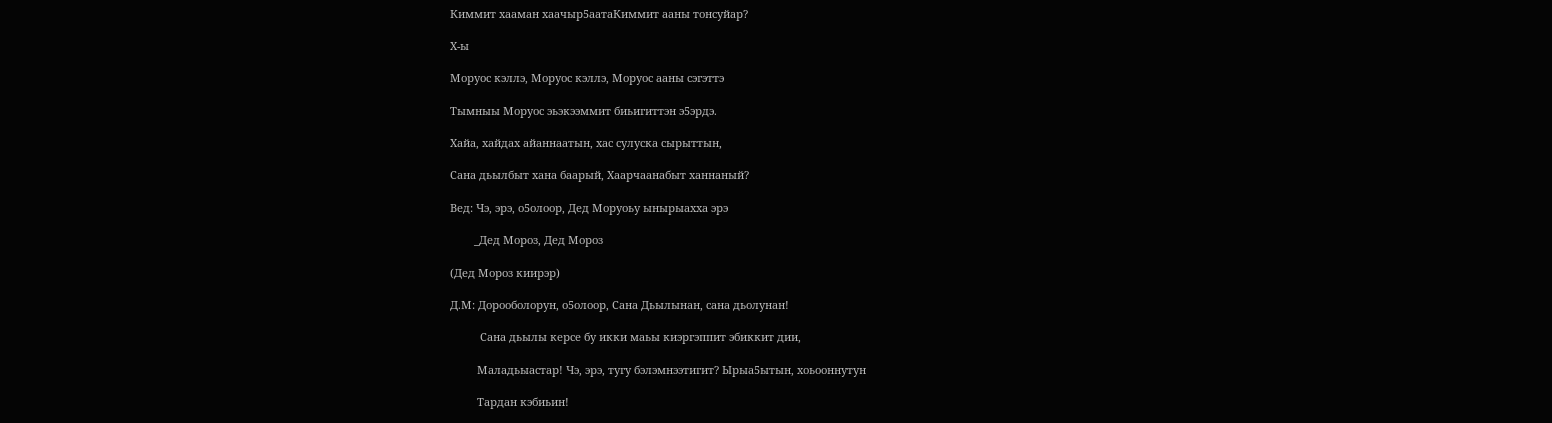Киммит хааман хаачыр5аатаКиммит ааны тонсуйар?

Х-ы

Моруос кэллэ, Моруос кэллэ, Моруос ааны сэгэттэ

Тымныы Моруос эьэкээммит биьигиттэн э5эрдэ.

Хайа, хайдах айаннаатын, хас сулуска сырыттын,

Сана дьылбыт хана баарый, Хаарчаанабыт ханнаный?

Вед: Чэ, эрэ, о5олоор, Дед Моруоьу ынырыахха эрэ

        _Дед Мороз, Дед Мороз

(Дед Мороз киирэр)

Д.М: Дорооболорун, о5олоор, Сана Дьылынан, сана дьолунан!

          Сана дьылы керсе бу икки маьы киэргэппит эбиккит дии,

         Маладьыастар! Чэ, эрэ, тугу бэлэмнээтигит? Ырыа5ытын, хоьооннутун

         Тардан кэбиьин!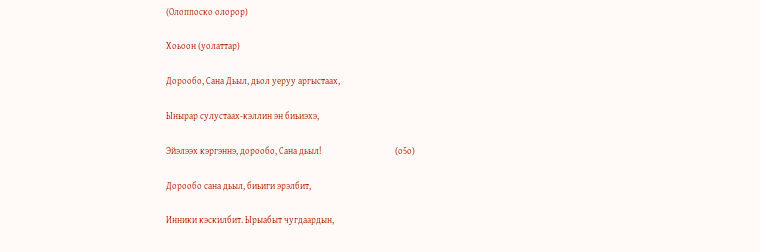(Олоппоско олорор)

Хоьоон (уолаттар)

Дорообо, Сана Дьыл, дьол уеруу аргыстаах,

Ынырар сулустаах-кэллин эн биьиэхэ,

Эйэлээх кэргэннэ, дорообо, Сана дьыл!                                     (о5о)

Дорообо сана дьыл, биьиги эрэлбит,

Инники кэскилбит. Ырыабыт чугдаардын,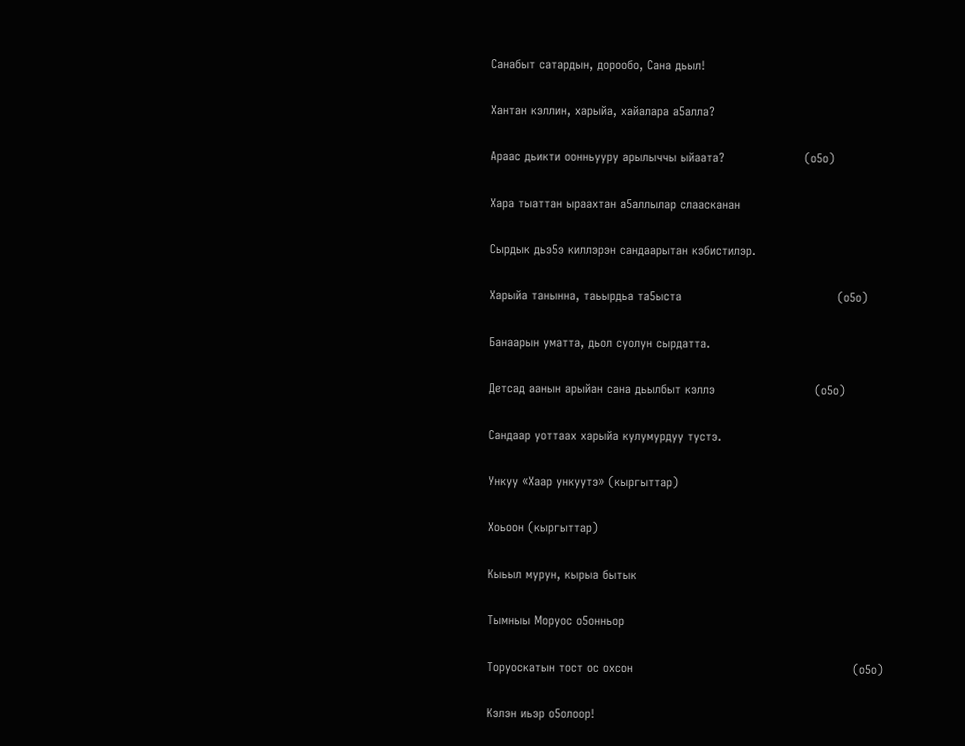Санабыт сатардын, дорообо, Сана дьыл!

Хантан кэллин, харыйа, хайалара а5алла?

Араас дьикти оонньууру арылыччы ыйаата?                    (о5о)

Хара тыаттан ыраахтан а5аллылар слаасканан

Сырдык дьэ5э киллэрэн сандаарытан кэбистилэр.

Харыйа танынна, таьырдьа та5ыста                                       (о5о)

Банаарын уматта, дьол суолун сырдатта.

Детсад аанын арыйан сана дьылбыт кэллэ                         (о5о)

Сандаар уоттаах харыйа кулумурдуу тустэ.

Ункуу «Хаар ункуутэ» (кыргыттар)

Хоьоон (кыргыттар)

Кыьыл мурун, кырыа бытык

Тымныы Моруос о5онньор

Торуоскатын тост ос охсон                                                       (о5о)

Кэлэн иьэр о5олоор!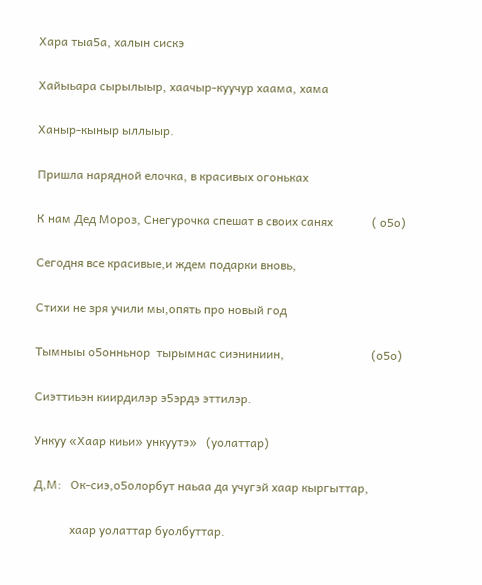Хара тыа5а, халын сискэ

Хайыьара сырылыыр, хаачыр-куучур хаама, хама

Ханыр-кыныр ыллыыр.

Пришла нарядной елочка, в красивых огоньках

К нам Дед Мороз, Снегурочка спешат в своих санях             ( о5о)

Сегодня все красивые,и ждем подарки вновь,

Стихи не зря учили мы,опять про новый год

Тымныы о5онньнор  тырымнас сиэниниин,                             (о5о)

Сиэттиьэн киирдилэр э5эрдэ эттилэр.

Ункуу «Хаар киьи» ункуутэ»   (уолаттар)

Д,М:   Ок-сиэ,о5олорбут наьаа да учугэй хаар кыргыттар,

            хаар уолаттар буолбуттар.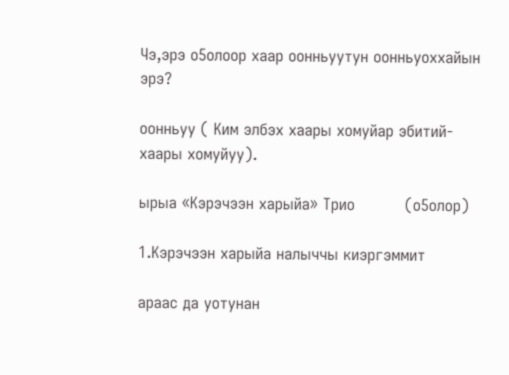Чэ,эрэ о5олоор хаар оонньуутун оонньуоххайын эрэ?

оонньуу ( Ким элбэх хаары хомуйар эбитий- хаары хомуйуу).

ырыа «Кэрэчээн харыйа» Трио          (о5олор)

1.Кэрэчээн харыйа налыччы киэргэммит

араас да уотунан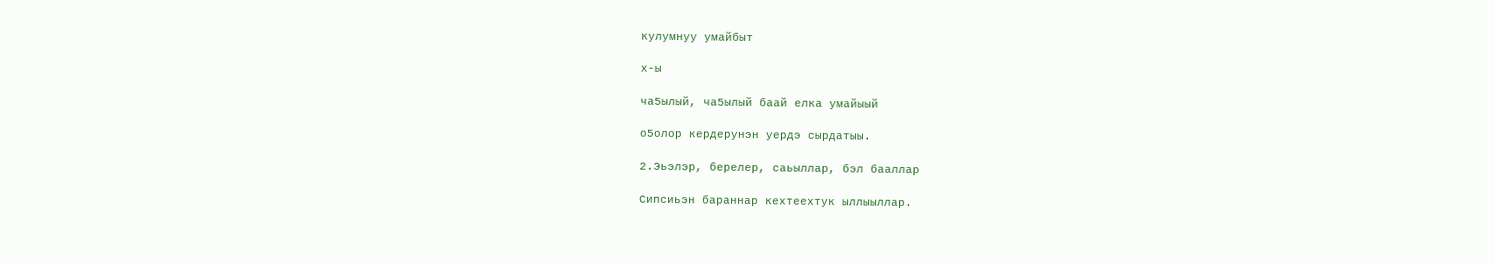кулумнуу умайбыт

х-ы

ча5ылый, ча5ылый баай елка умайыый

о5олор кердерунэн уердэ сырдатыы.

2.Эьэлэр, берелер, саьыллар, бэл бааллар

Сипсиьэн бараннар кехтеехтук ыллыыллар.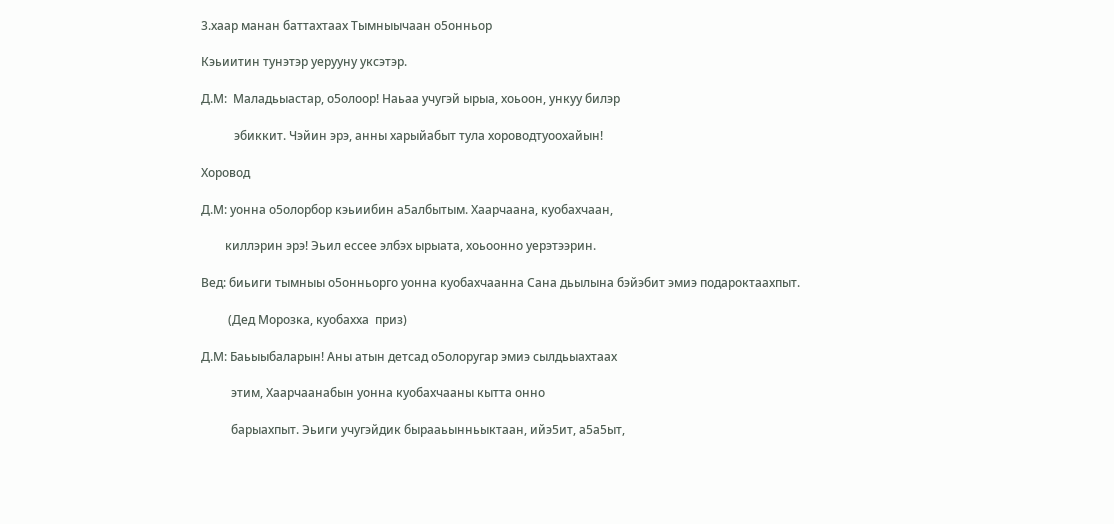3.хаар манан баттахтаах Тымныычаан о5онньор

Кэьиитин тунэтэр уерууну уксэтэр.

Д.М:  Маладьыастар, о5олоор! Наьаа учугэй ырыа, хоьоон, ункуу билэр

           эбиккит. Чэйин эрэ, анны харыйабыт тула хороводтуоохайын!

Хоровод

Д.М: уонна о5олорбор кэьиибин а5албытым. Хаарчаана, куобахчаан,

        киллэрин эрэ! Эьил ессее элбэх ырыата, хоьоонно уерэтээрин.

Вед: биьиги тымныы о5онньорго уонна куобахчаанна Сана дьылына бэйэбит эмиэ подароктаахпыт.

         (Дед Морозка, куобахха  приз)

Д.М: Баьыыбаларын! Аны атын детсад о5олоругар эмиэ сылдьыахтаах

          этим, Хаарчаанабын уонна куобахчааны кытта онно

          барыахпыт. Эьиги учугэйдик бырааьынньыктаан, ийэ5ит, а5а5ыт,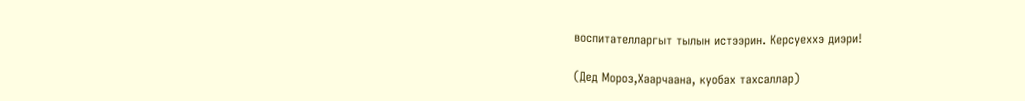воспитателларгыт тылын истээрин. Керсуеххэ диэри!

(Дед Мороз,Хаарчаана, куобах тахсаллар)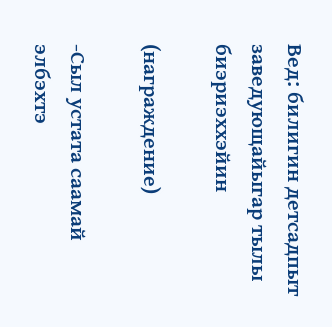Вед: билигин детсадпыт заведующайыгар тылы биэриэххэйин

(награждение)

-Сыл устата саамай элбэхтэ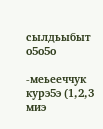сылдьыбыт о5о5о

-меьееччук курэ5э (1,2,3 миэ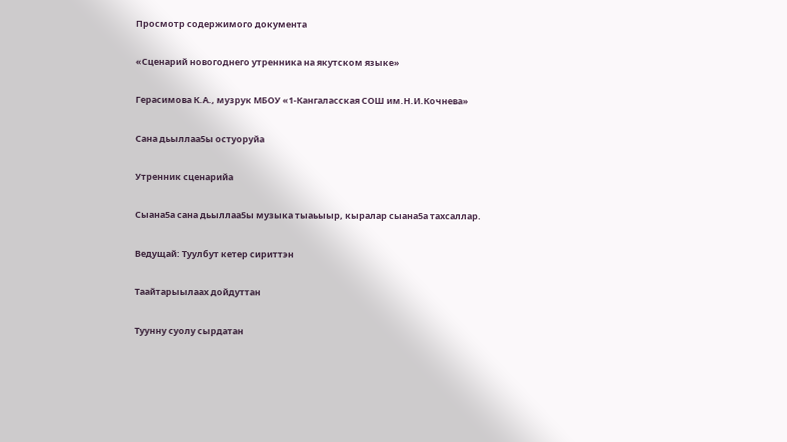Просмотр содержимого документа

«Сценарий новогоднего утренника на якутском языке»

Герасимова К.А., музрук МБОУ «1-Кангаласская СОШ им.Н.И.Кочнева»

Сана дьыллаа5ы остуоруйа

Утренник сценарийа

Сыана5а сана дьыллаа5ы музыка тыаьыыр, кыралар сыана5а тахсаллар.

Ведущай: Туулбут кетер сириттэн

Таайтарыылаах дойдуттан

Туунну суолу сырдатан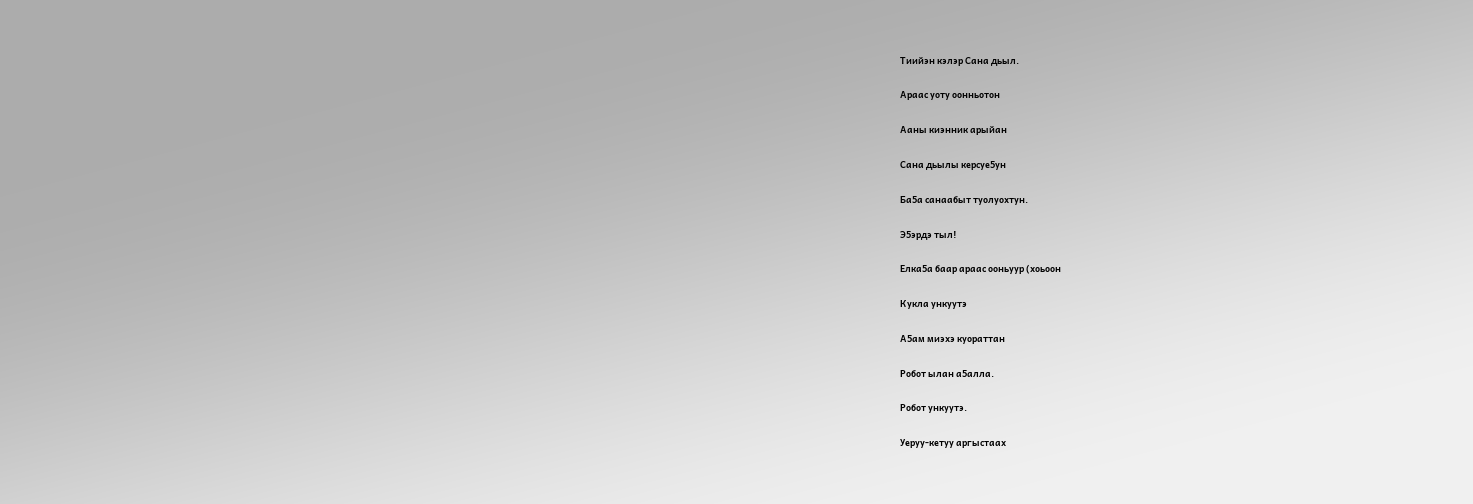Тиийэн кэлэр Сана дьыл.

Араас уоту оонньотон

Ааны киэнник арыйан

Сана дьылы керсуе5ун

Ба5а санаабыт туолуохтун.

Э5эрдэ тыл!

Елка5а баар араас ооньуур (хоьоон

Кукла ункуутэ

А5ам миэхэ куораттан

Робот ылан а5алла.

Робот ункуутэ.

Уеруу-кетуу аргыстаах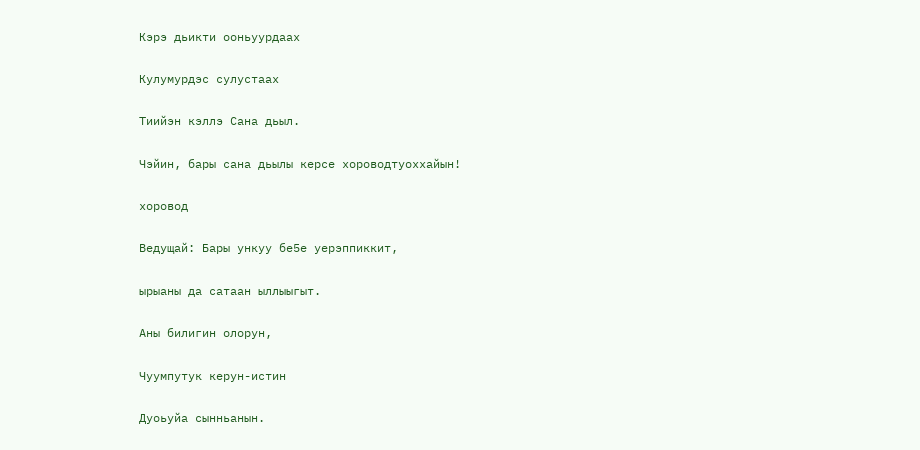Кэрэ дьикти ооньуурдаах

Кулумурдэс сулустаах

Тиийэн кэллэ Сана дьыл.

Чэйин, бары сана дьылы керсе хороводтуоххайын!

хоровод

Ведущай: Бары ункуу бе5е уерэппиккит,

ырыаны да сатаан ыллыыгыт.

Аны билигин олорун,

Чуумпутук керун-истин

Дуоьуйа сынньанын.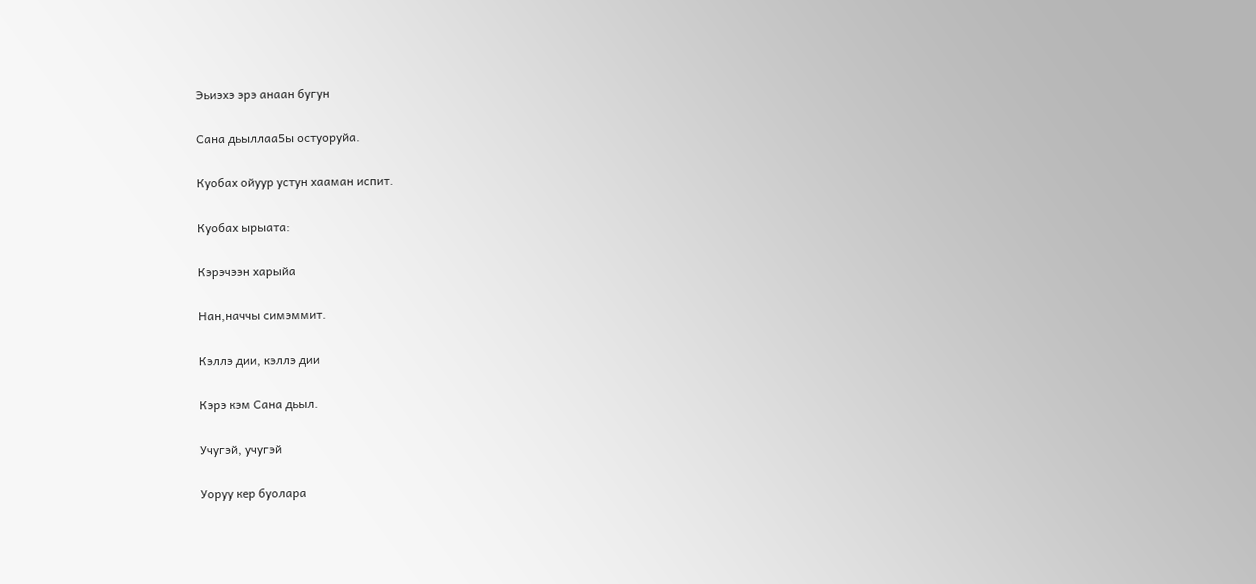Эьиэхэ эрэ анаан бугун

Сана дьыллаа5ы остуоруйа.

Куобах ойуур устун хааман испит.

Куобах ырыата:

Кэрэчээн харыйа

Нан,наччы симэммит.

Кэллэ дии, кэллэ дии

Кэрэ кэм Сана дьыл.

Учугэй, учугэй

Уоруу кер буолара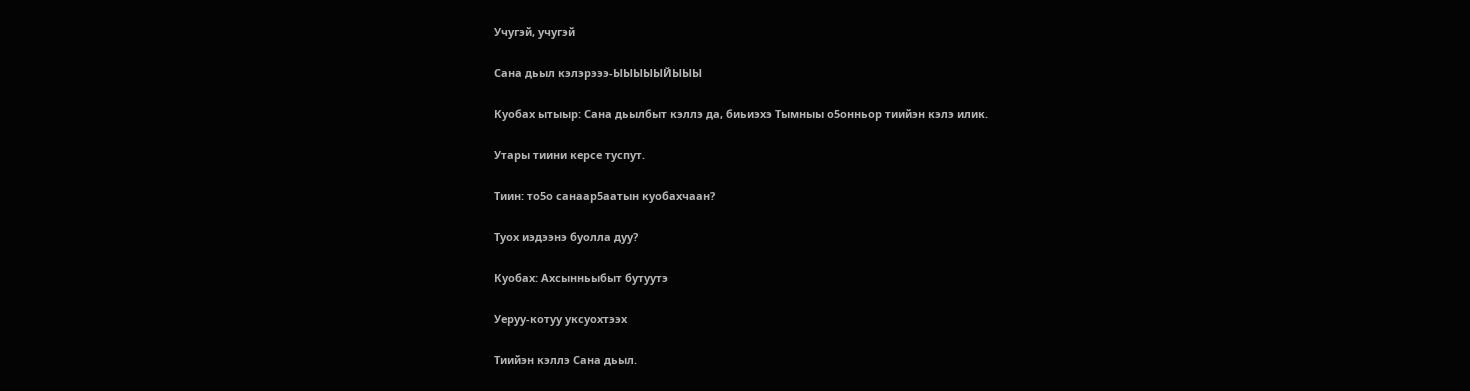Учугэй, учугэй

Сана дьыл кэлэрэээ-ЫЫЫЫЫЙЫЫЫ

Куобах ытыыр: Сана дьылбыт кэллэ да, биьиэхэ Тымныы о5онньор тиийэн кэлэ илик.

Утары тиини керсе туспут.

Тиин: то5о санаар5аатын куобахчаан?

Туох иэдээнэ буолла дуу?

Куобах: Ахсынньыбыт бутуутэ

Уеруу-котуу уксуохтээх

Тиийэн кэллэ Сана дьыл.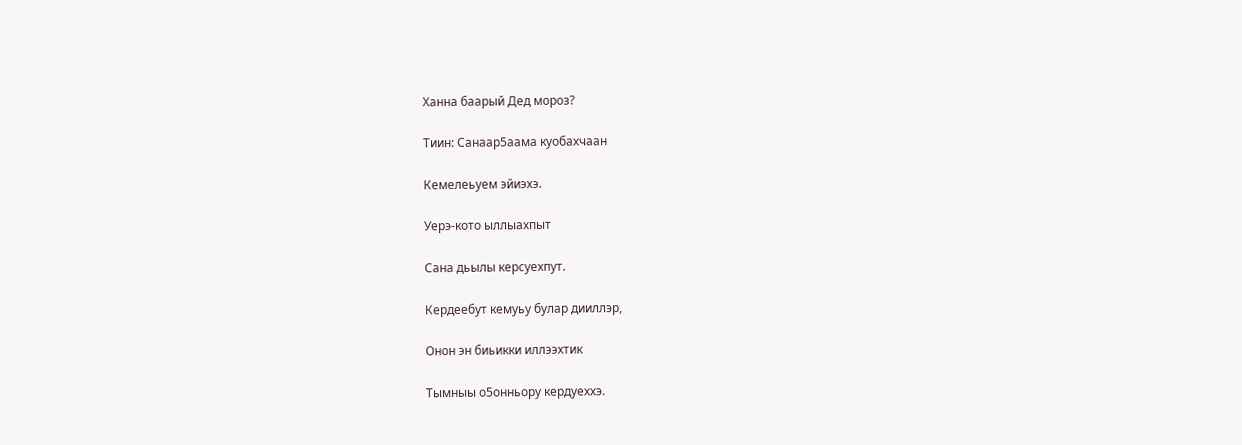Ханна баарый Дед мороз?

Тиин: Санаар5аама куобахчаан

Кемелеьуем эйиэхэ.

Уерэ-кото ыллыахпыт

Сана дьылы керсуехпут.

Кердеебут кемуьу булар дииллэр,

Онон эн биьикки иллээхтик

Тымныы о5онньору кердуеххэ.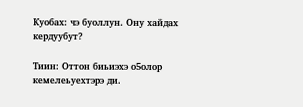Куобах: чэ буоллун. Ону хайдах кердуубут?

Тиин: Оттон биьиэхэ о5олор кемелеьуехтэрэ ди.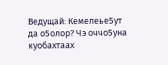Ведущай: Кемелеье5ут да о5олор? Чэ оччо5уна куобахтаах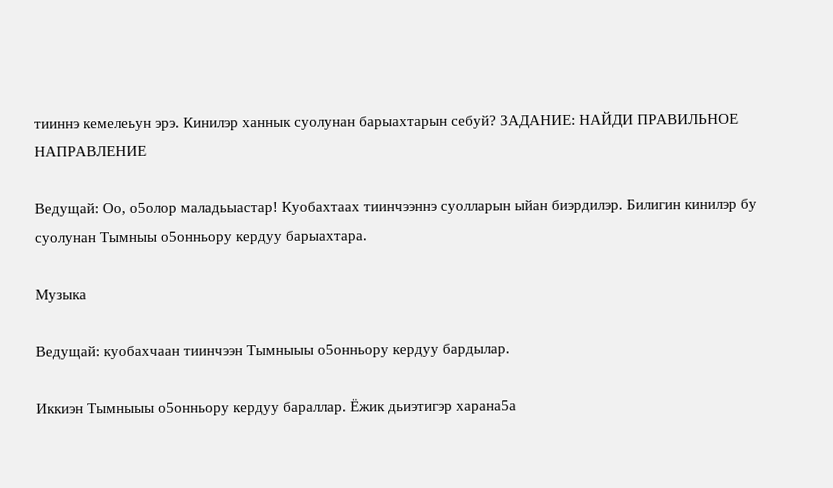тииннэ кемелеьун эрэ. Кинилэр ханнык суолунан барыахтарын себуй? ЗАДАНИЕ: НАЙДИ ПРАВИЛЬНОЕ НАПРАВЛЕНИЕ

Ведущай: Оо, о5олор маладьыастар! Куобахтаах тиинчээннэ суолларын ыйан биэрдилэр. Билигин кинилэр бу суолунан Тымныы о5онньору кердуу барыахтара.

Музыка

Ведущай: куобахчаан тиинчээн Тымныыы о5онньору кердуу бардылар.

Иккиэн Тымныыы о5онньору кердуу бараллар. Ёжик дьиэтигэр харана5а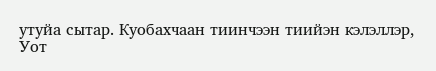утуйа сытар. Куобахчаан тиинчээн тиийэн кэлэллэр, Уот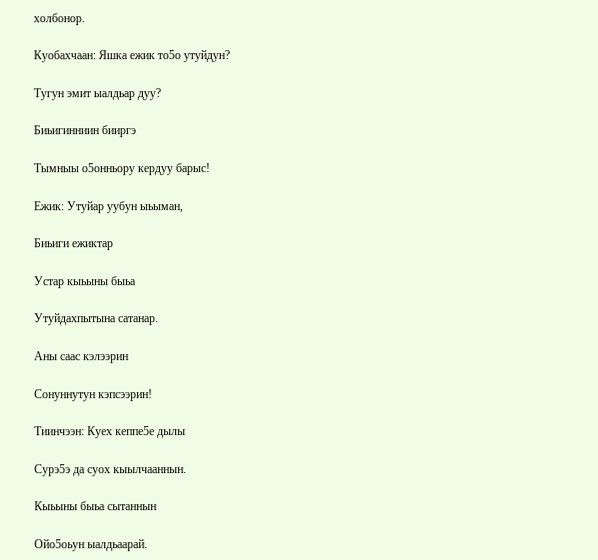холбонор.

Куобахчаан: Яшка ежик то5о утуйдун?

Тугун эмит ыалдьар дуу?

Биьигинниин бииргэ

Тымныы о5онньору кердуу барыс!

Ежик: Утуйар уубун ыьыман,

Биьиги ежиктар

Устар кыьыны быьа

Утуйдахпытына сатанар.

Аны саас кэлээрин

Сонуннутун кэпсээрин!

Тиинчээн: Куех кеппе5е дылы

Сурэ5э да суох кыылчааннын.

Кыьыны быьа сытаннын

Ойо5оьун ыалдьаарай.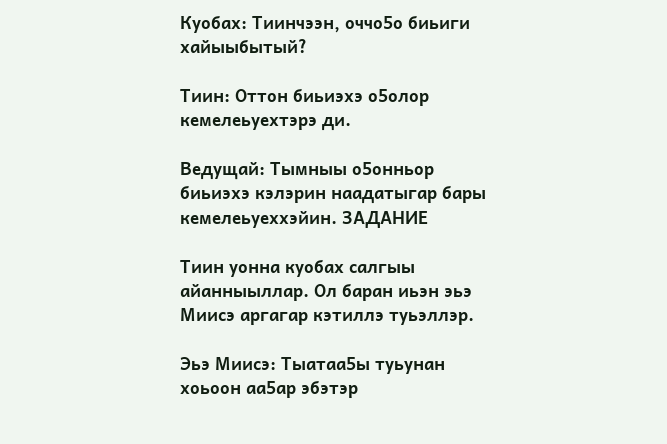Куобах: Тиинчээн, оччо5о биьиги хайыыбытый?

Тиин: Оттон биьиэхэ о5олор кемелеьуехтэрэ ди.

Ведущай: Тымныы о5онньор биьиэхэ кэлэрин наадатыгар бары кемелеьуеххэйин. ЗАДАНИЕ

Тиин уонна куобах салгыы айанныыллар. Ол баран иьэн эьэ Миисэ аргагар кэтиллэ туьэллэр.

Эьэ Миисэ: Тыатаа5ы туьунан хоьоон аа5ар эбэтэр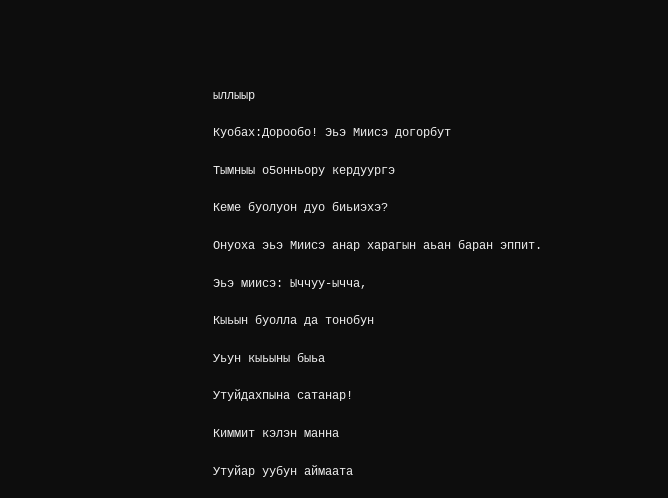ыллыыр

Куобах:Дорообо! Эьэ Миисэ догорбут

Тымныы о5онньору кердуургэ

Кеме буолуон дуо биьиэхэ?

Онуоха эьэ Миисэ анар харагын аьан баран эппит.

Эьэ миисэ: Ыччуу-ычча,

Кыьын буолла да тонобун

Уьун кыьыны быьа

Утуйдахпына сатанар!

Киммит кэлэн манна

Утуйар уубун аймаата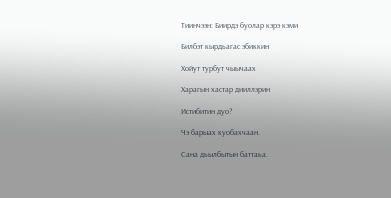Тиинчээн: Биирдэ буолар кэрэ кэми

Билбэт кырдьагас эбиккин

Хойут турбут чыычаах

Харагын хастар дииллэрин

Истибитин дуо?

Чэ барыах куобахчаан.

Сана дьылбытын баттаьа.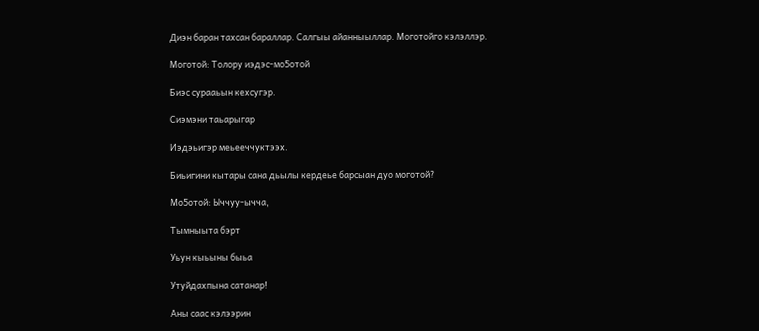Диэн баран тахсан бараллар. Салгыы айанныыллар. Моготойго кэлэллэр.

Моготой: Толору иэдэс-мо5отой

Биэс сурааьын кехсугэр.

Сиэмэни таьарыгар

Иэдэьигэр меьееччуктээх.

Биьигини кытары сана дьылы кердеье барсыан дуо моготой?

Мо5отой: Ыччуу-ычча,

Тымныыта бэрт

Уьун кыьыны быьа

Утуйдахпына сатанар!

Аны саас кэлээрин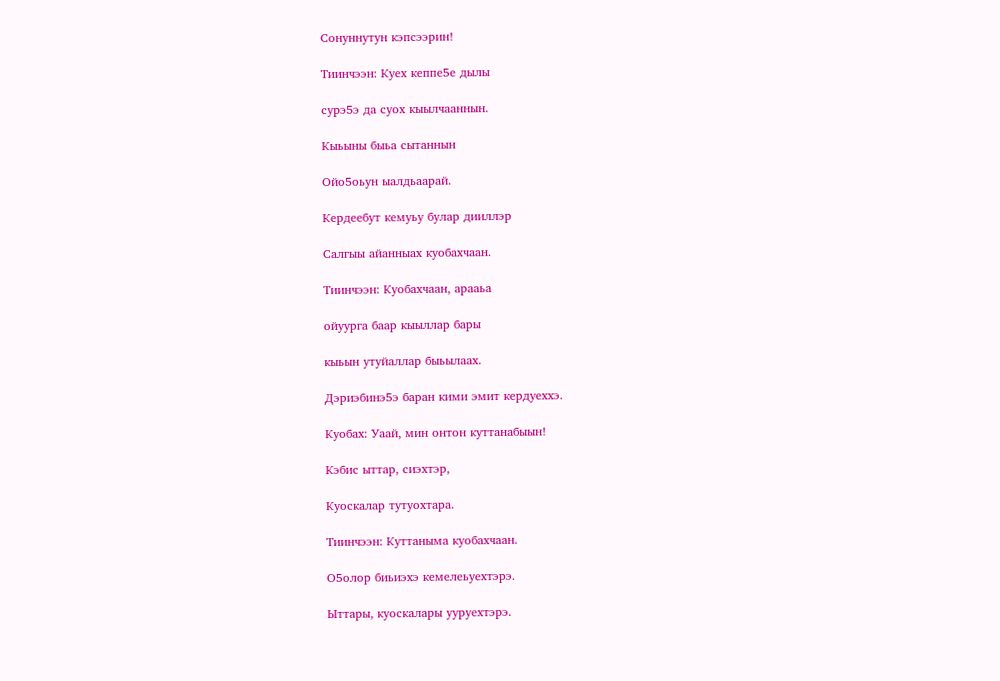Сонуннутун кэпсээрин!

Тиинчээн: Куех кеппе5е дылы

сурэ5э да суох кыылчааннын.

Кыьыны быьа сытаннын

Ойо5оьун ыалдьаарай.

Кердеебут кемуьу булар дииллэр

Салгыы айанныах куобахчаан.

Тиинчээн: Куобахчаан, арааьа

ойуурга баар кыыллар бары

кыьын утуйаллар быьылаах.

Дэриэбинэ5э баран кими эмит кердуеххэ.

Куобах: Уаай, мин онтон куттанабыын!

Кэбис ыттар, сиэхтэр,

Куоскалар тутуохтара.

Тиинчээн: Куттаныма куобахчаан.

О5олор биьиэхэ кемелеьуехтэрэ.

Ыттары, куоскалары ууруехтэрэ.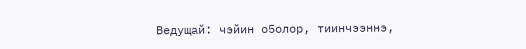Ведущай: чэйин о5олор, тиинчээннэ,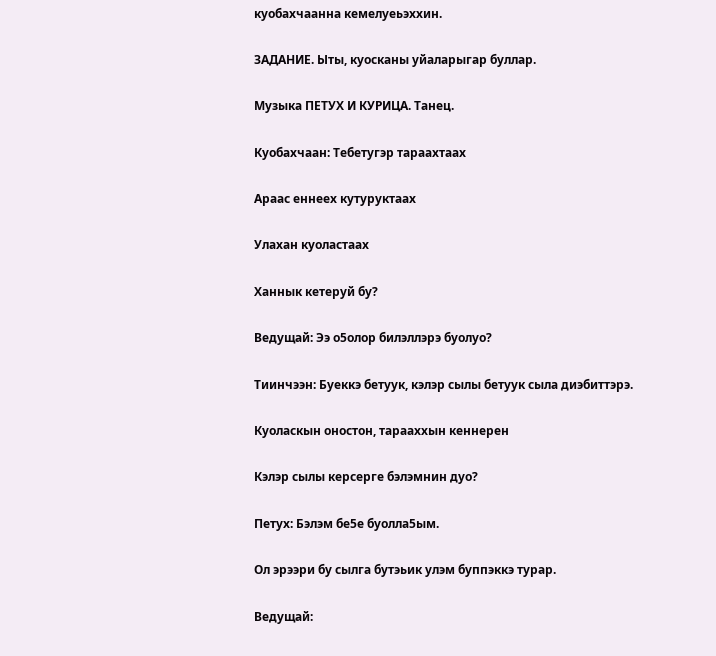куобахчаанна кемелуеьэххин.

ЗАДАНИЕ. Ыты, куосканы уйаларыгар буллар.

Музыка ПЕТУХ И КУРИЦА. Танец.

Куобахчаан: Тебетугэр тараахтаах

Араас еннеех кутуруктаах

Улахан куоластаах

Ханнык кетеруй бу?

Ведущай: Ээ о5олор билэллэрэ буолуо?

Тиинчээн: Буеккэ бетуук, кэлэр сылы бетуук сыла диэбиттэрэ.

Куоласкын оностон, тарааххын кеннерен

Кэлэр сылы керсерге бэлэмнин дуо?

Петух: Бэлэм бе5е буолла5ым.

Ол эрээри бу сылга бутэьик улэм буппэккэ турар.

Ведущай: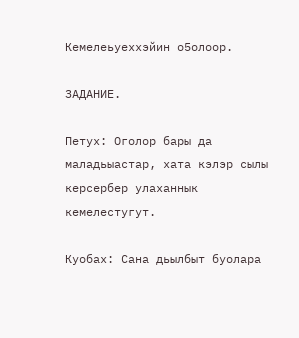Кемелеьуеххэйин о5олоор.

ЗАДАНИЕ.

Петух: Оголор бары да маладьыастар, хата кэлэр сылы керсербер улаханнык кемелестугут.

Куобах: Сана дьылбыт буолара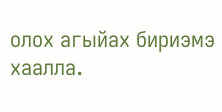олох агыйах бириэмэ хаалла.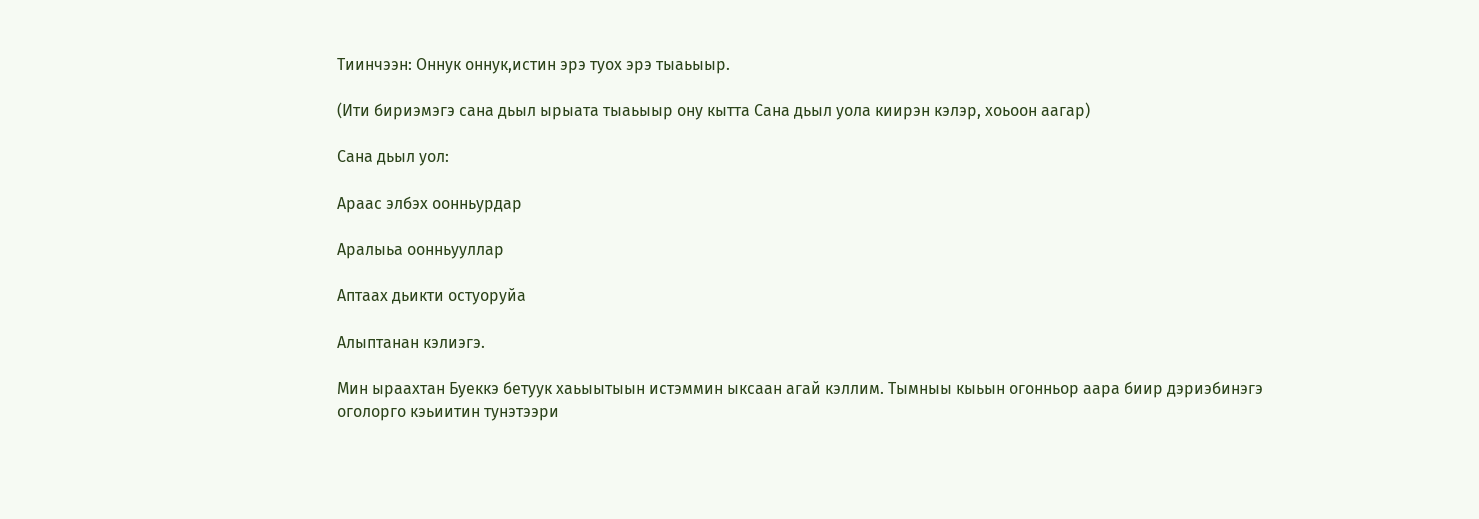Тиинчээн: Оннук оннук,истин эрэ туох эрэ тыаьыыр.

(Ити бириэмэгэ сана дьыл ырыата тыаьыыр ону кытта Сана дьыл уола киирэн кэлэр, хоьоон аагар)

Сана дьыл уол:

Араас элбэх оонньурдар

Аралыьа оонньууллар

Аптаах дьикти остуоруйа

Алыптанан кэлиэгэ.

Мин ыраахтан Буеккэ бетуук хаьыытыын истэммин ыксаан агай кэллим. Тымныы кыьын огонньор аара биир дэриэбинэгэ оголорго кэьиитин тунэтээри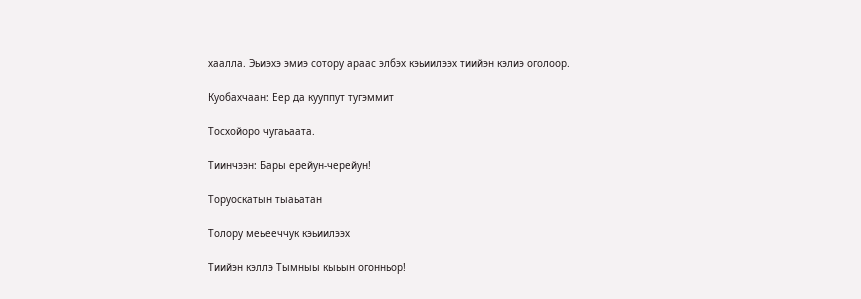хаалла. Эьиэхэ эмиэ сотору араас элбэх кэьиилээх тиийэн кэлиэ оголоор.

Куобахчаан: Еер да кууппут тугэммит

Тосхойоро чугаьаата.

Тиинчээн: Бары ерейун-черейун!

Торуоскатын тыаьатан

Толору меьееччук кэьиилээх

Тиийэн кэллэ Тымныы кыьын огонньор!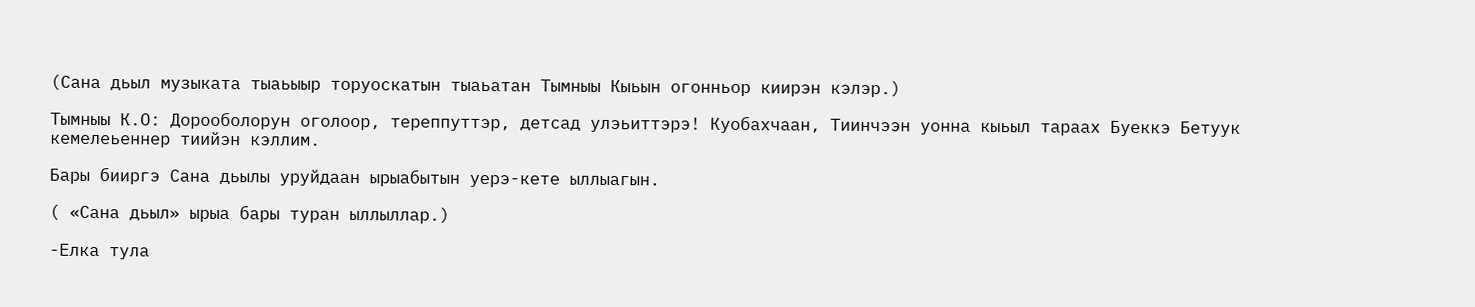(Сана дьыл музыката тыаьыыр торуоскатын тыаьатан Тымныы Кыьын огонньор киирэн кэлэр.)

Тымныы К.О: Дорооболорун оголоор, тереппуттэр, детсад улэьиттэрэ! Куобахчаан, Тиинчээн уонна кыьыл тараах Буеккэ Бетуук кемелеьеннер тиийэн кэллим.

Бары бииргэ Сана дьылы уруйдаан ырыабытын уерэ-кете ыллыагын.

( «Сана дьыл» ырыа бары туран ыллыллар.)

-Елка тула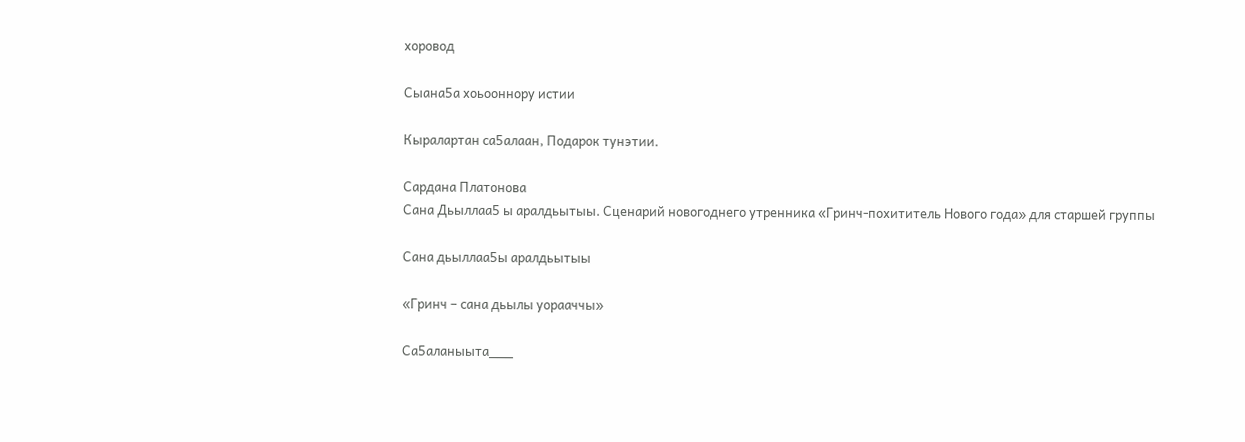хоровод

Сыана5а хоьооннору истии

Кыралартан са5алаан, Подарок тунэтии.

Сардана Платонова
Сана Дьыллаа5 ы аралдьытыы. Сценарий новогоднего утренника «Гринч-похититель Нового года» для старшей группы

Сана дьыллаа5ы аралдьытыы

«Гринч – сана дьылы уорааччы»

Са5аланыыта___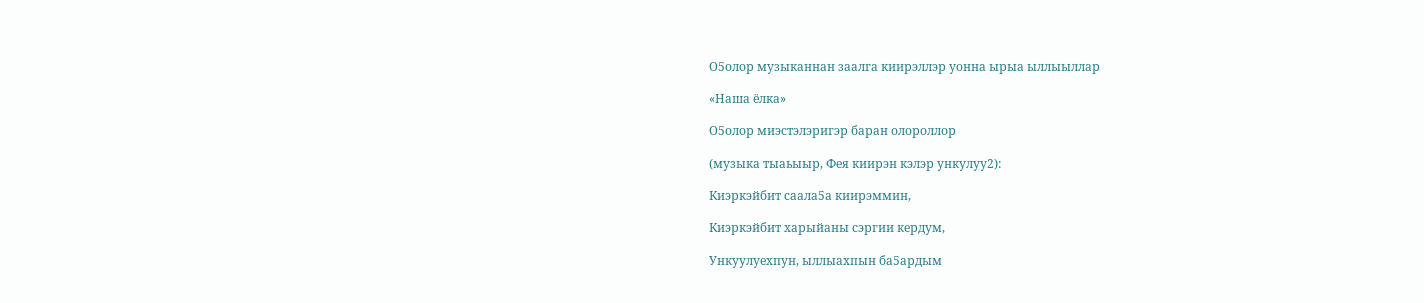О5олор музыканнан заалга киирэллэр уонна ырыа ыллыыллар

«Наша ёлка»

О5олор миэстэлэригэр баран олороллор

(музыка тыаьыыр, Фея киирэн кэлэр ункулуу2):

Киэркэйбит саала5а киирэммин,

Киэркэйбит харыйаны сэргии кердум,

Ункуулуехпун, ыллыахпын ба5ардым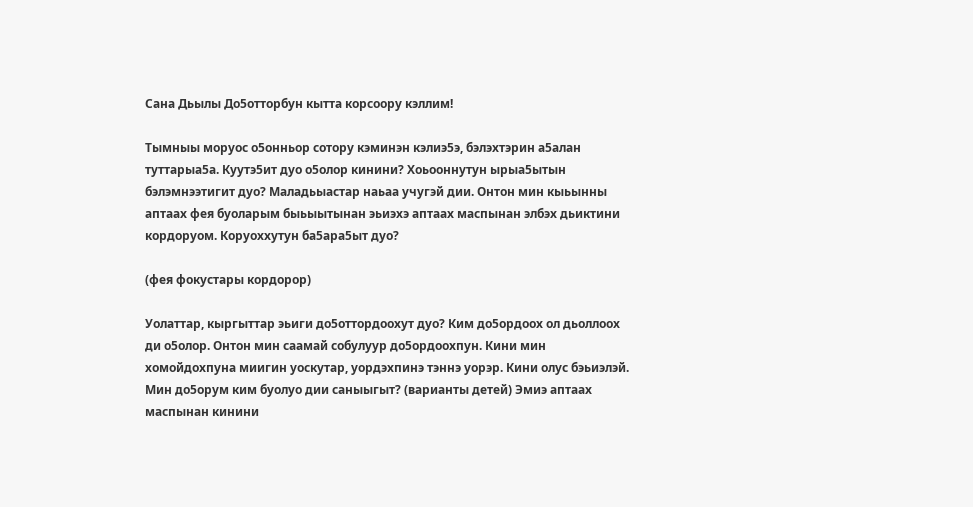Сана Дьылы До5отторбун кытта корсоору кэллим!

Тымныы моруос о5онньор сотору кэминэн кэлиэ5э, бэлэхтэрин а5алан туттарыа5а. Куутэ5ит дуо о5олор кинини? Хоьооннутун ырыа5ытын бэлэмнээтигит дуо? Маладьыастар наьаа учугэй дии. Онтон мин кыьынны аптаах фея буоларым быьыытынан эьиэхэ аптаах маспынан элбэх дьиктини кордоруом. Коруоххутун ба5ара5ыт дуо?

(фея фокустары кордорор)

Уолаттар, кыргыттар эьиги до5оттордоохут дуо? Ким до5ордоох ол дьоллоох ди о5олор. Онтон мин саамай собулуур до5ордоохпун. Кини мин хомойдохпуна миигин уоскутар, уордэхпинэ тэннэ уорэр. Кини олус бэьиэлэй. Мин до5орум ким буолуо дии саныыгыт? (варианты детей) Эмиэ аптаах маспынан кинини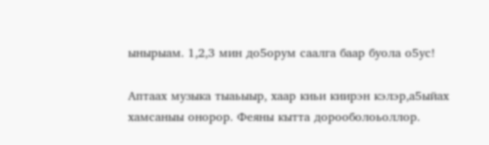ынырыам. 1,2,3 мин до5орум саалга баар буола о5ус!

Аптаах музыка тыаьыыр, хаар киьи киирэн кэлэр,а5ыйах хамсаныы онорор. Феяны кытта дорооболоьоллор.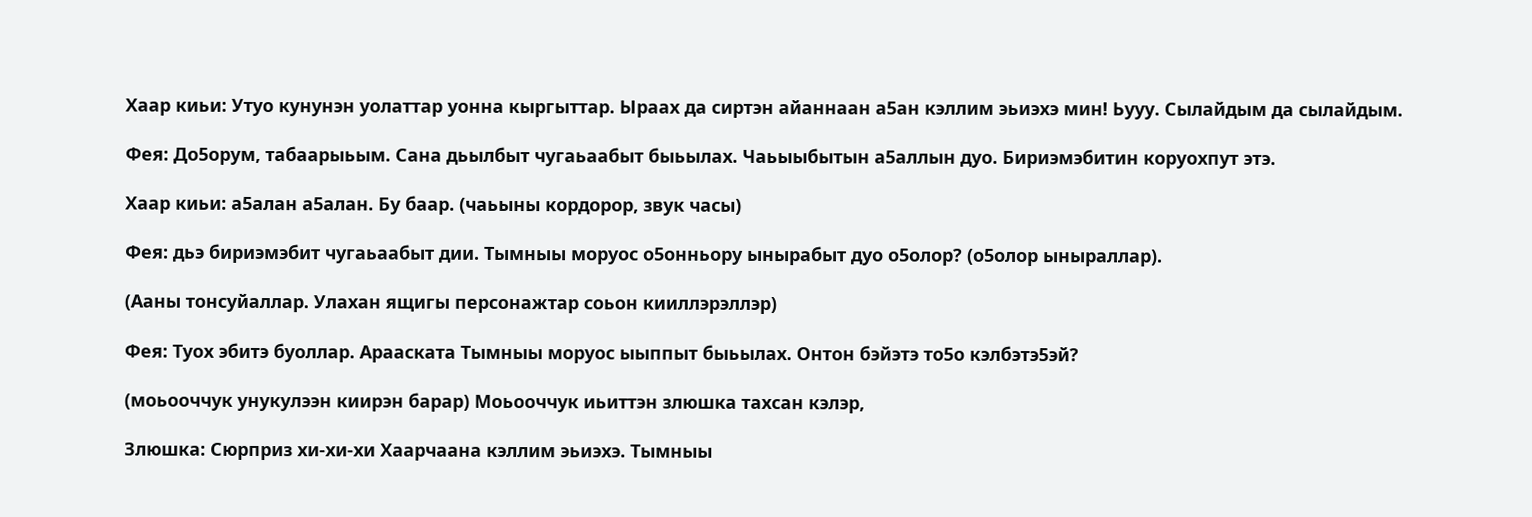Хаар киьи: Утуо кунунэн уолаттар уонна кыргыттар. Ыраах да сиртэн айаннаан а5ан кэллим эьиэхэ мин! Ьууу. Сылайдым да сылайдым.

Фея: До5орум, табаарыьым. Сана дьылбыт чугаьаабыт быьылах. Чаьыыбытын а5аллын дуо. Бириэмэбитин коруохпут этэ.

Хаар киьи: а5алан а5алан. Бу баар. (чаьыны кордорор, звук часы)

Фея: дьэ бириэмэбит чугаьаабыт дии. Тымныы моруос о5онньору ынырабыт дуо о5олор? (о5олор ыныраллар).

(Ааны тонсуйаллар. Улахан ящигы персонажтар соьон кииллэрэллэр)

Фея: Туох эбитэ буоллар. Арааската Тымныы моруос ыыппыт быьылах. Онтон бэйэтэ то5о кэлбэтэ5эй?

(моьооччук унукулээн киирэн барар) Моьооччук иьиттэн злюшка тахсан кэлэр,

Злюшка: Сюрприз хи-хи-хи Хаарчаана кэллим эьиэхэ. Тымныы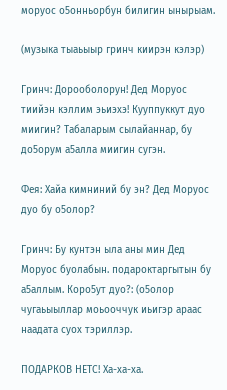моруос о5онньорбун билигин ынырыам.

(музыка тыаьыыр гринч киирэн кэлэр)

Гринч: Дорооболорун! Дед Моруос тиийэн кэллим эьиэхэ! Кууппуккут дуо миигин? Табаларым сылайаннар, бу до5орум а5алла миигин сугэн.

Фея: Хайа кимниний бу эн? Дед Моруос дуо бу о5олор?

Гринч: Бу кунтэн ыла аны мин Дед Моруос буолабын. подароктаргытын бу а5аллым. Коро5ут дуо?: (о5олор чугаьыыллар моьооччук иьигэр араас наадата суох тэриллэр.

ПОДАРКОВ НЕТС! Ха-ха-ха.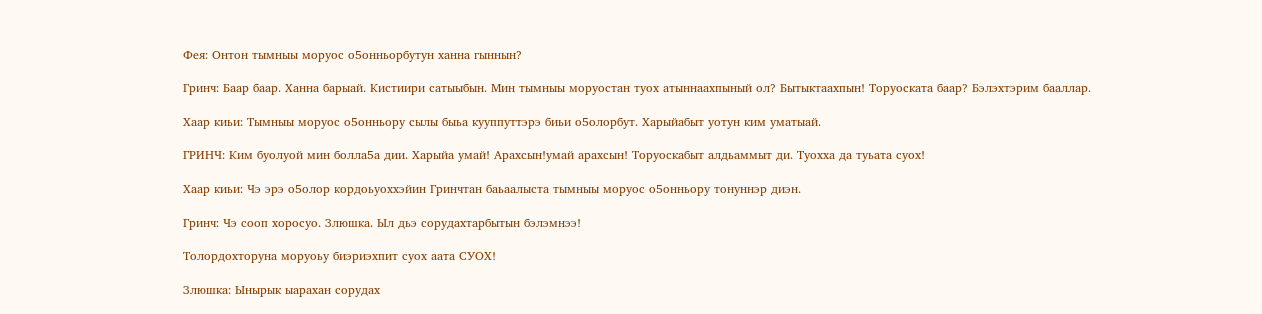Фея: Онтон тымныы моруос о5онньорбутун ханна гыннын?

Гринч: Баар баар. Ханна барыай. Кистиири сатыыбын. Мин тымныы моруостан туох атыннаахпыный ол? Бытыктаахпын! Торуоската баар? Бэлэхтэрим бааллар.

Хаар киьи: Тымныы моруос о5онньору сылы быьа кууппуттэрэ биьи о5олорбут. Харыйабыт уотун ким уматыай.

ГРИНЧ: Ким буолуой мин болла5а дии. Харыйа умай! Арахсын!умай арахсын! Торуоскабыт алдьаммыт ди. Туохха да туьата суох!

Хаар киьи: Чэ эрэ о5олор кордоьуоххэйин Гринчтан баьаалыста тымныы моруос о5онньору тонуннэр диэн.

Гринч: Чэ сооп хоросуо. Злюшка. Ыл дьэ сорудахтарбытын бэлэмнээ!

Толордохторуна моруоьу биэриэхпит суох аата СУОХ!

Злюшка: Ынырык ыарахан сорудах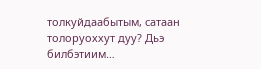толкуйдаабытым, сатаан толоруоххут дуу? Дьэ билбэтиим…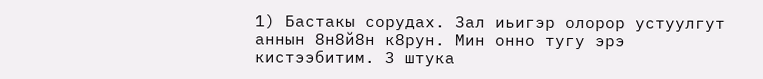1) Бастакы сорудах. Зал иьигэр олорор устуулгут аннын 8н8й8н к8рун. Мин онно тугу эрэ кистээбитим. 3 штука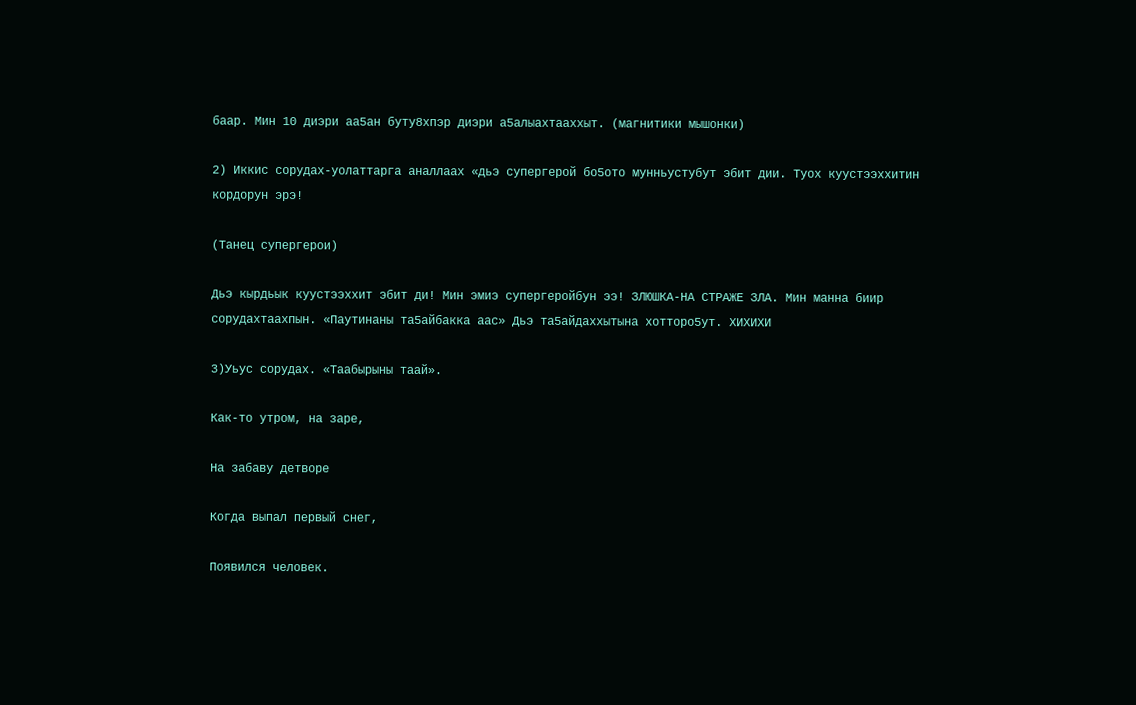баар. Мин 10 диэри аа5ан буту8хпэр диэри а5алыахтааххыт. (магнитики мышонки)

2) Иккис сорудах-уолаттарга аналлаах «дьэ супергерой бо5ото мунньустубут эбит дии. Туох куустээххитин кордорун эрэ!

(Танец супергерои)

Дьэ кырдьык куустээххит эбит ди! Мин эмиэ супергеройбун ээ! ЗЛЮШКА-НА СТРАЖЕ ЗЛА. Мин манна биир сорудахтаахпын. «Паутинаны та5айбакка аас» Дьэ та5айдаххытына хотторо5ут. ХИХИХИ

3)Уьус сорудах. «Таабырыны таай».

Как-то утром, на заре,

На забаву детворе

Когда выпал первый снег,

Появился человек.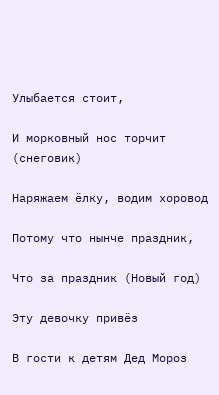Улыбается стоит,

И морковный нос торчит (снеговик)

Наряжаем ёлку, водим хоровод

Потому что нынче праздник,

Что за праздник (Новый год)

Эту девочку привёз

В гости к детям Дед Мороз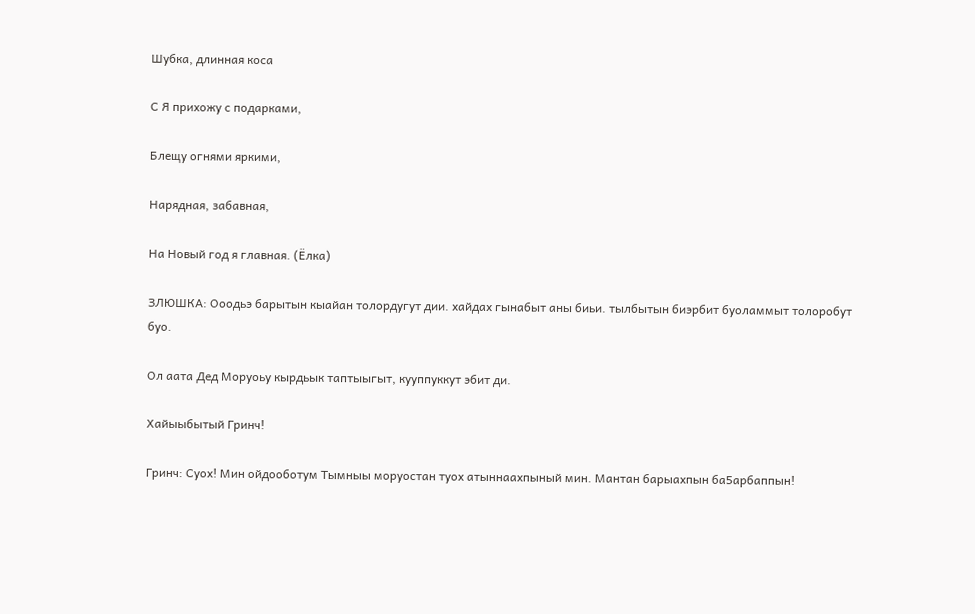Шубка, длинная коса

С Я прихожу с подарками,

Блещу огнями яркими,

Нарядная, забавная,

На Новый год я главная. (Ёлка)

ЗЛЮШКА: Ооодьэ барытын кыайан толордугут дии. хайдах гынабыт аны биьи. тылбытын биэрбит буоламмыт толоробут буо.

Ол аата Дед Моруоьу кырдьык таптыыгыт, кууппуккут эбит ди.

Хайыыбытый Гринч!

Гринч: Суох! Мин ойдооботум Тымныы моруостан туох атыннаахпыный мин. Мантан барыахпын ба5арбаппын!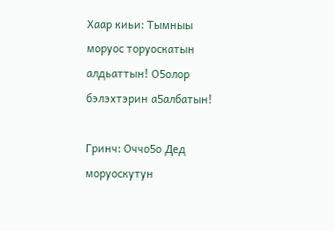Хаар киьи: Тымныы моруос торуоскатын алдьаттын! О5олор бэлэхтэрин а5албатын!

Гринч: Оччо5о Дед моруоскутун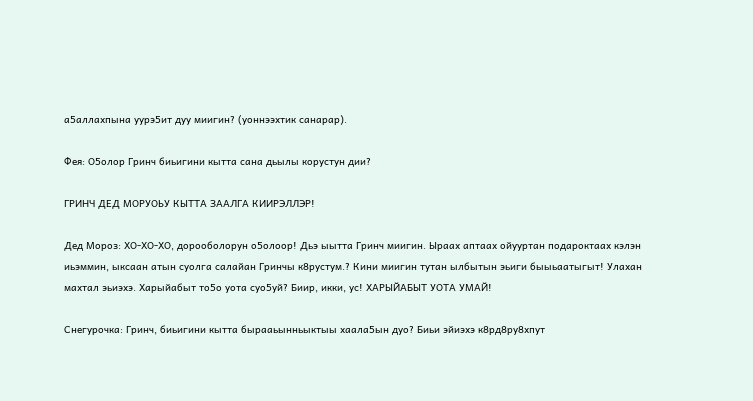а5аллахпына уурэ5ит дуу миигин? (уоннээхтик санарар).

Фея: О5олор Гринч биьигини кытта сана дьылы корустун дии?

ГРИНЧ ДЕД МОРУОЬУ КЫТТА ЗААЛГА КИИРЭЛЛЭР!

Дед Мороз: ХО-ХО-ХО, дорооболорун о5олоор! Дьэ ыытта Гринч миигин. Ыраах аптаах ойууртан подароктаах кэлэн иьэммин, ыксаан атын суолга салайан Гринчы к8рустум.? Кини миигин тутан ылбытын эьиги быыьаатыгыт! Улахан махтал эьиэхэ. Харыйабыт то5о уота суо5уй? Биир, икки, ус! ХАРЫЙАБЫТ УОТА УМАЙ!

Снегурочка: Гринч, биьигини кытта бырааьынньыктыы хаала5ын дуо? Биьи эйиэхэ к8рд8ру8хпут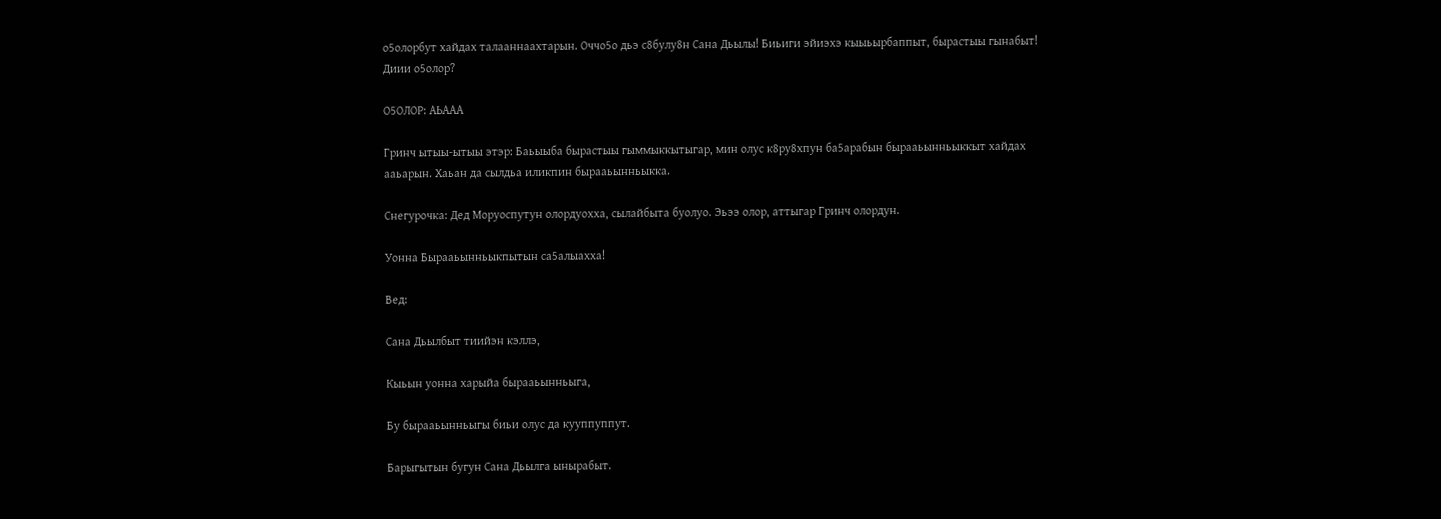о5олорбут хайдах талааннаахтарын. Оччо5о дьэ с8булу8н Сана Дьылы! Биьиги эйиэхэ кыыьырбаппыт, бырастыы гынабыт! Диии о5олор?

О5ОЛОР: АЬААА

Гринч ытыы-ытыы этэр: Баьыыба бырастыы гыммыккытыгар, мин олус к8ру8хпун ба5арабын бырааьынньыккыт хайдах ааьарын. Хаьан да сылдьа иликпин бырааьынньыкка.

Снегурочка: Дед Моруоспутун олордуохха, сылайбыта буолуо. Эьээ олор, аттыгар Гринч олордун.

Уонна Бырааьынньыкпытын са5алыахха!

Вед:

Сана Дьылбыт тиийэн кэллэ,

Кыьын уонна харыйа бырааьынньыга,

Бу бырааьынньыгы биьи олус да кууппуппут.

Барыгытын бугун Сана Дьылга ынырабыт.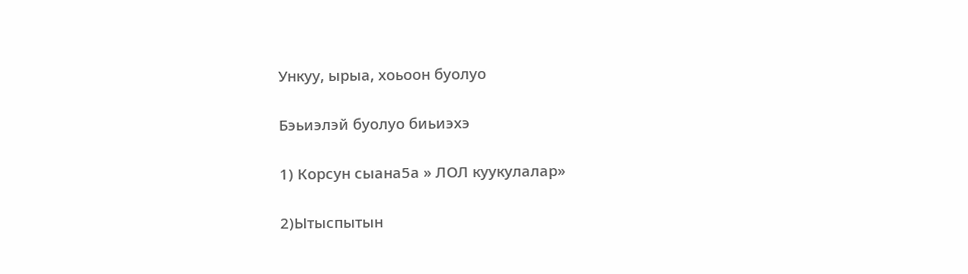Ункуу, ырыа, хоьоон буолуо

Бэьиэлэй буолуо биьиэхэ

1) Корсун сыана5а » ЛОЛ куукулалар»

2)Ытыспытын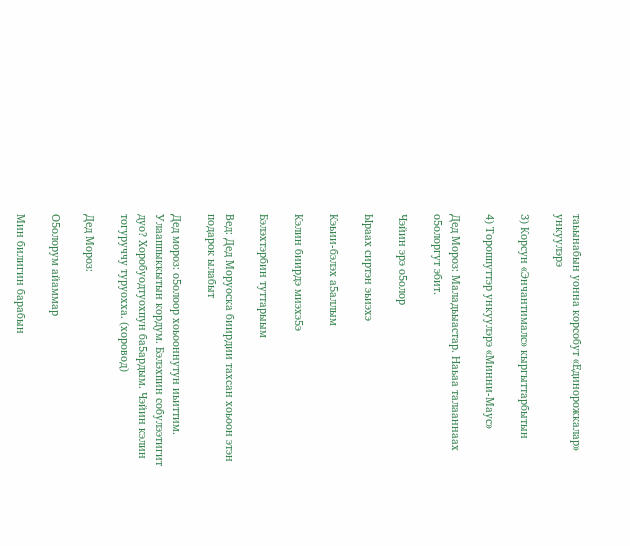таьынабын уонна корсобут «Единорожкалар» ункуулэрэ

3) Корсун «Энчантималс» кыргыттарбытын

4) Тороппуттэр ункуулэрэ «Минни-Маус»

Дед Мороз: Маладьыастар. Наьаа талааннаах о5олоргут эбит.

Чэйин эрэ о5олор

Ыраах сиртэн эьиэхэ

Кэьии-бэлэх а5аллым

Кэлин биирдэ миэхэ5э

Бэлэхтэрбин туттарыым

Вед: Дед Моруоска биирдии тахсан хоьоон этэн подарок ылабыт

Дед мороз: о5олоор хоьооннутун иьиттим. Улааппыккытын кордум. Бэлэхпин собулээтигит дуо? Хоробуодтуохпун ба5ардым. Чэйин кэлин тогуруччу туруохха. (хоровод)

Дед Мороз:

О5олорум айаммар

Мин билигин барабын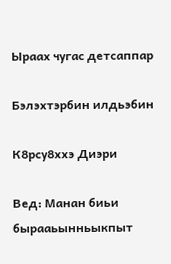Ыраах чугас детсаппар

Бэлэхтэрбин илдьэбин

К8рсу8ххэ Диэри

Вед: Манан биьи бырааьынньыкпыт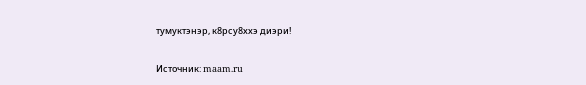тумуктэнэр, к8рсу8ххэ диэри!

Источник: maam.ru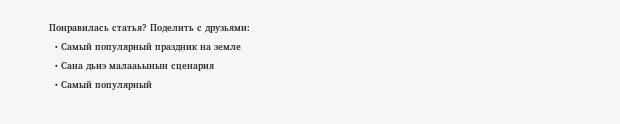Понравилась статья? Поделить с друзьями:
  • Самый популярный праздник на земле
  • Сана дьиэ малааьынын сценария
  • Самый популярный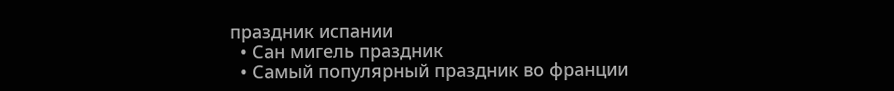праздник испании
  • Сан мигель праздник
  • Самый популярный праздник во франции